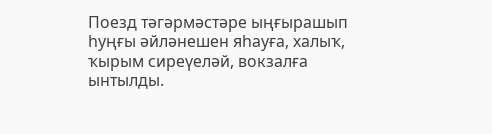Поезд тәгәрмәстәре ыңғырашып һуңғы әйләнешен яһауға, халыҡ, ҡырым сиреүеләй, вокзалға ынтылды.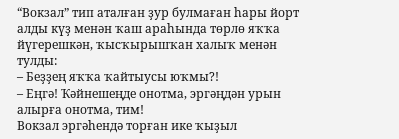“Вокзал” тип аталған ҙур булмаған һары йорт алды күҙ менән ҡаш араһында төрлө яҡҡа йүгерешкән, ҡысҡырышҡан халыҡ менән тулды:
– Беҙҙең яҡҡа ҡайтыусы юҡмы?!
– Еңгә! Ҡәйнешеңде онотма, эргәңдән урын алырға онотма, тим!
Вокзал эргәһендә торған ике ҡыҙыл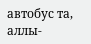автобус та, аллы-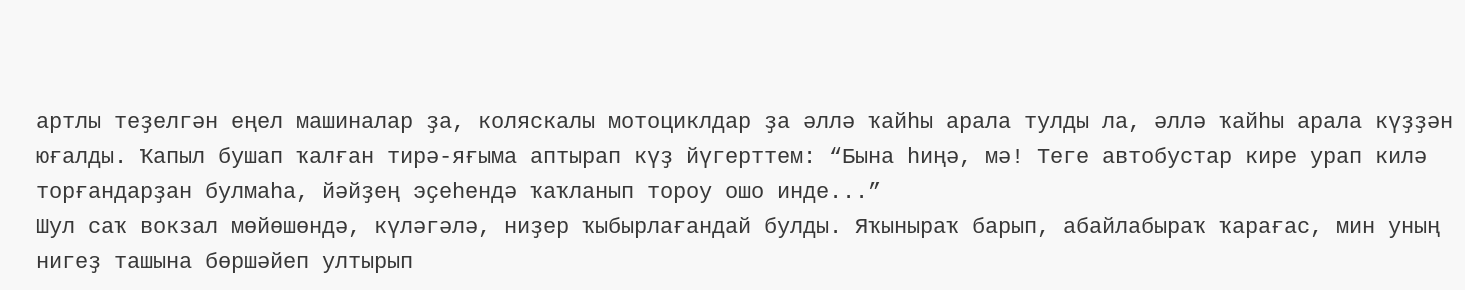артлы теҙелгән еңел машиналар ҙа, коляскалы мотоциклдар ҙа әллә ҡайһы арала тулды ла, әллә ҡайһы арала күҙҙән юғалды. Ҡапыл бушап ҡалған тирә-яғыма аптырап күҙ йүгерттем: “Бына һиңә, мә! Теге автобустар кире урап килә торғандарҙан булмаһа, йәйҙең эҫеһендә ҡаҡланып тороу ошо инде...”
Шул саҡ вокзал мөйөшөндә, күләгәлә, ниҙер ҡыбырлағандай булды. Яҡыныраҡ барып, абайлабыраҡ ҡарағас, мин уның нигеҙ ташына бөршәйеп ултырып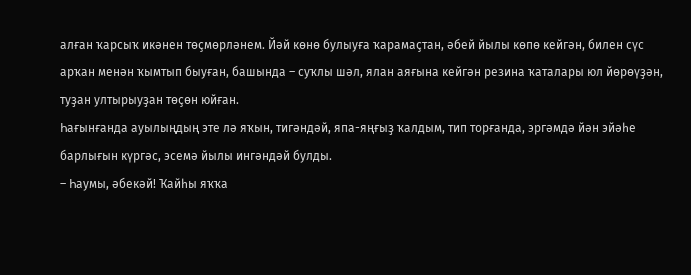алған ҡарсыҡ икәнен төҫмөрләнем. Йәй көнө булыуға ҡарамаҫтан, әбей йылы көпө кейгән, билен сүс арҡан менән ҡымтып быуған, башында – суҡлы шәл, ялан аяғына кейгән резина ҡаталары юл йөрөүҙән, туҙан ултырыуҙан төҫөн юйған.
Һағынғанда ауылыңдың эте лә яҡын, тигәндәй, япа-яңғыҙ ҡалдым, тип торғанда, эргәмдә йән эйәһе барлығын күргәс, эсемә йылы ингәндәй булды.
– Һаумы, әбекәй! Ҡайһы яҡҡа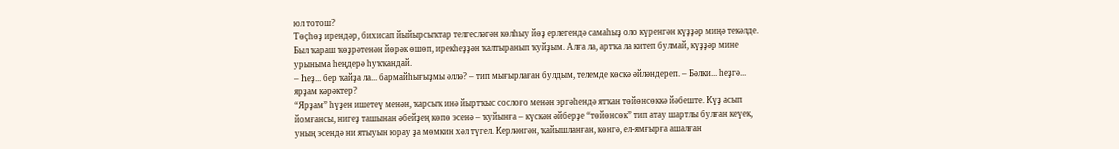юл тотош?
Төҫһөҙ ирендәр, бихисап йыйырсыҡтар телгесләгән көлһыу йөҙ ерлегендә самаһыҙ оло күренгән күҙҙәр миңә текәлде. Был ҡараш ҡөҙрәтенән йөрәк өшөп, ирекһеҙҙән ҡалтыранып ҡуйҙым. Алға ла, артҡа ла китеп булмай, күҙҙәр мине урыныма һеңдерә һуҡҡандай.
– Һеҙ... бер ҡайҙа ла... бармайһығыҙмы әллә? – тип мығырлаған булдым, телемде көскә әйләндереп. – Бәлки... һеҙгә... ярҙам кәрәктер?
“Ярҙам” һүҙен ишетеү менән, ҡарсыҡ инә йыртҡыс сослоғо менән эргәһендә ятҡан төйөнсөккә йәбеште. Күҙ асып йомғансы, нигеҙ ташынан әбейҙең көпө эсенә – ҡуйынға – күскән әйберҙе “төйөнсөк” тип атау шартлы булған кеүек, уның эсендә ни ятыуын юрау ҙа мөмкин хәл түгел. Керләнгән, ҡайышланған, көнгә, ел-ямғырға ашалған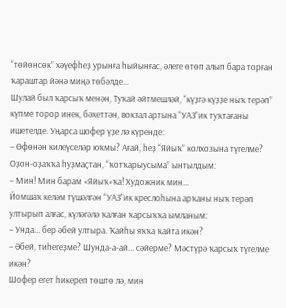“төйөнсөк” хәүефһеҙ урынға һыйынғас, әлеге өтөп алып бара торған ҡараштар йәнә миңә төбәлде...
Шулай был ҡарсыҡ менән, Туҡай әйтмешләй, “күҙгә күҙҙе ныҡ терәп” күпме торор инек, бәхеттән, вокзал артына “УАЗ”ик туҡтағаны ишетелде. Уңарса шофер үҙе лә күренде:
– Өфөнән килеүселәр юҡмы? Ағай, һеҙ “Яйыҡ” колхозына түгелме?
Оҙон-оҙаҡҡа һуҙмаҫтан, “ҡотҡарыусыма” ынтылдым:
– Мин! Мин барам «Яйыҡ»ҡа! Художник мин...
Йомшаҡ келәм түшәлгән “УАЗ”ик креслоһына арҡаны ныҡ терәп ултырып алғас, күләгәлә ҡалған ҡарсыҡҡа ымланым:
– Унда... бер әбей ултыра. Ҡайһы яҡҡа ҡайта икән?
– Әбей, тиһегеҙме? Шунда-а-ай... сәйерме? Мәстүрә ҡарсыҡ түгелме икән?
Шофер егет һикереп төштө лә, мин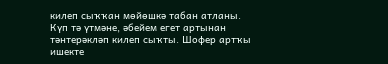килеп сыҡҡан мөйөшкә табан атланы. Күп тә үтмәне, әбейем егет артынан тәнтерәкләп килеп сыҡты. Шофер артҡы ишекте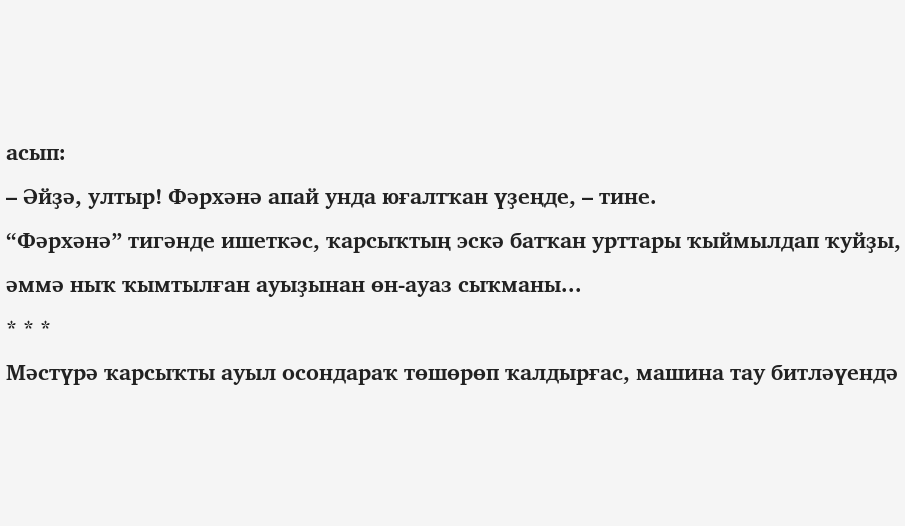асып:
– Әйҙә, ултыр! Фәрхәнә апай унда юғалтҡан үҙеңде, – тине.
“Фәрхәнә” тигәнде ишеткәс, ҡарсыҡтың эскә батҡан урттары ҡыймылдап ҡуйҙы, әммә ныҡ ҡымтылған ауыҙынан өн-ауаз сыҡманы...
* * *
Мәстүрә ҡарсыҡты ауыл осондараҡ төшөрөп ҡалдырғас, машина тау битләүендә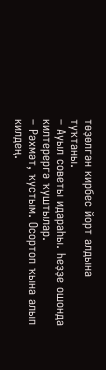төҙөлгән кирбес йорт алдына туҡтаны.
– Ауыл советы идараһы. Һеҙҙе ошонда килтерергә ҡуштылар.
– Рәхмәт, ҡустым. Осортоп ҡына алып килдең.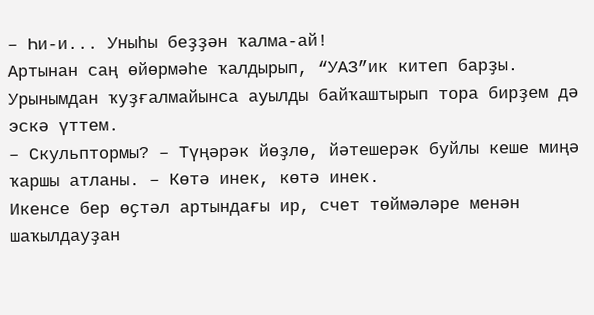– Һи-и... Уныһы беҙҙән ҡалма-ай!
Артынан саң өйөрмәһе ҡалдырып, “УАЗ”ик китеп барҙы. Урынымдан ҡуҙғалмайынса ауылды байҡаштырып тора бирҙем дә эскә үттем.
– Скульптормы? – Түңәрәк йөҙлө, йәтешерәк буйлы кеше миңә ҡаршы атланы. – Көтә инек, көтә инек.
Икенсе бер өҫтәл артындағы ир, счет төймәләре менән шаҡылдауҙан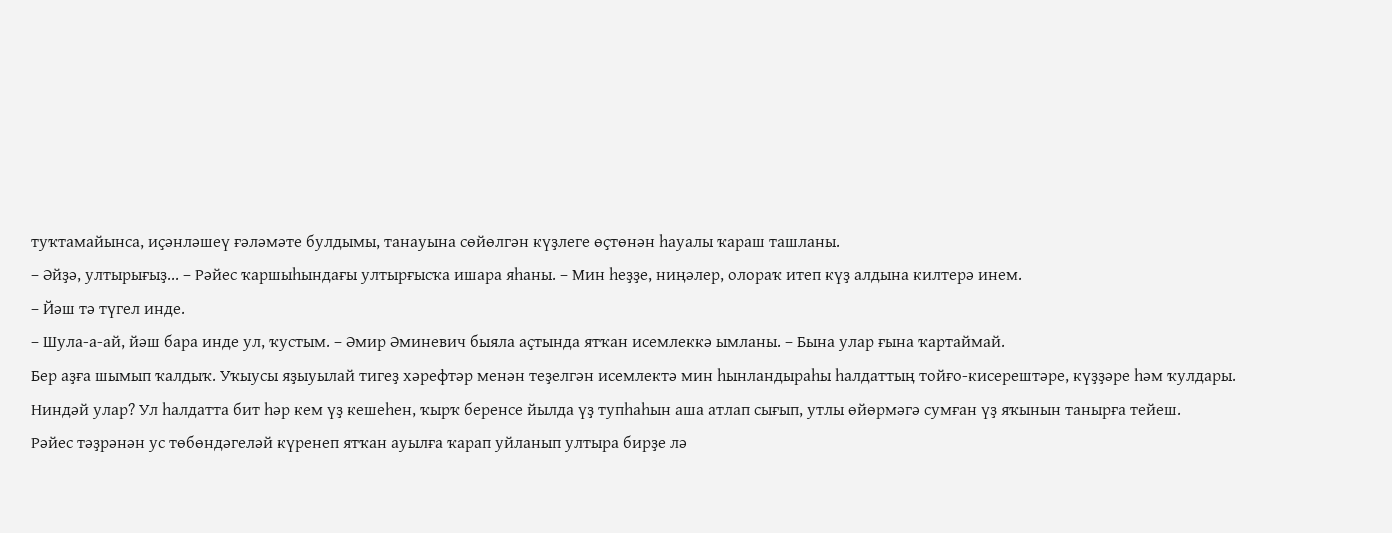туҡтамайынса, иҫәнләшеү ғәләмәте булдымы, танауына сөйөлгән күҙлеге өҫтөнән һауалы ҡараш ташланы.
– Әйҙә, ултырығыҙ... – Рәйес ҡаршыһындағы ултырғысҡа ишара яһаны. – Мин һеҙҙе, ниңәлер, олораҡ итеп күҙ алдына килтерә инем.
– Йәш тә түгел инде.
– Шула-а-ай, йәш бара инде ул, ҡустым. – Әмир Әминевич быяла аҫтында ятҡан исемлеккә ымланы. – Бына улар ғына ҡартаймай.
Бер аҙға шымып ҡалдыҡ. Уҡыусы яҙыуылай тигеҙ хәрефтәр менән теҙелгән исемлектә мин һынландыраһы һалдаттың тойғо-кисерештәре, күҙҙәре һәм ҡулдары.
Ниндәй улар? Ул һалдатта бит һәр кем үҙ кешеһен, ҡырҡ беренсе йылда үҙ тупһаһын аша атлап сығып, утлы өйөрмәгә сумған үҙ яҡынын танырға тейеш.
Рәйес тәҙрәнән ус төбөндәгеләй күренеп ятҡан ауылға ҡарап уйланып ултыра бирҙе лә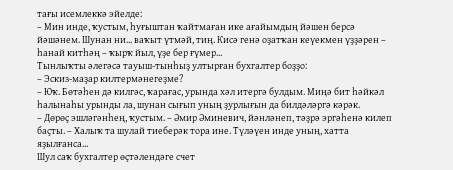тағы исемлеккә эйелде:
– Мин инде, ҡустым, һуғыштан ҡайтмаған ике ағайымдың йәшен берсә йәшәнем. Шунан ни... ваҡыт үтмәй, тиң. Кисә генә оҙатҡан кеүекмен үҙҙәрен – һанай китһәң – ҡырҡ йыл, үҙе бер ғүмер...
Тынлыҡты әлегәсә тауыш-тынһыҙ ултырған бухгалтер боҙҙо:
– Эскиз-маҙар килтермәнегеҙме?
– Юҡ. Бөтәһен дә килгәс, ҡарағас, урында хәл итергә булдым. Миңә бит һәйкәл һалынаһы урынды ла, шунан сығып уның ҙурлығын да билдәләргә кәрәк.
– Дөрөҫ эшләгәнһең, ҡустым. – Әмир Әминевич, йәнләнеп, тәҙрә эргәһенә килеп баҫты. – Халыҡ та шулай тиеберәк тора ине. Түләүен инде уның, хатта яҙылғанса...
Шул саҡ бухгалтер өҫтәлендәге счет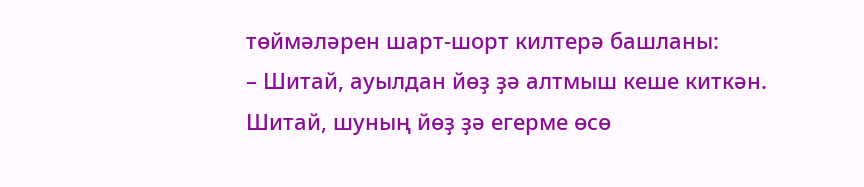төймәләрен шарт-шорт килтерә башланы:
– Шитай, ауылдан йөҙ ҙә алтмыш кеше киткән. Шитай, шуның йөҙ ҙә егерме өсө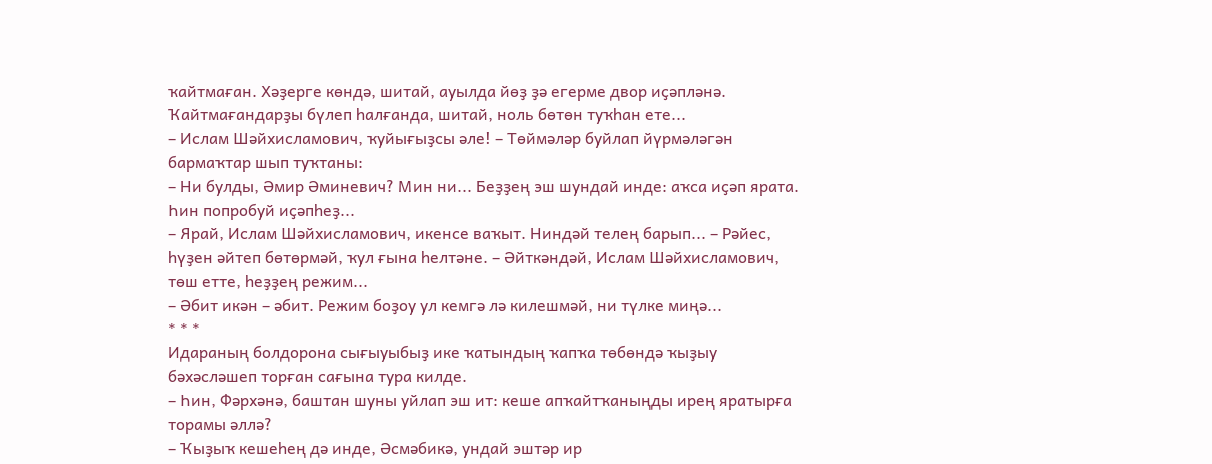ҡайтмаған. Хәҙерге көндә, шитай, ауылда йөҙ ҙә егерме двор иҫәпләнә. Ҡайтмағандарҙы бүлеп һалғанда, шитай, ноль бөтөн туҡһан ете...
– Ислам Шәйхисламович, ҡуйығыҙсы әле! – Төймәләр буйлап йүрмәләгән бармаҡтар шып туҡтаны:
– Ни булды, Әмир Әминевич? Мин ни... Беҙҙең эш шундай инде: аҡса иҫәп ярата. Һин попробуй иҫәпһеҙ...
– Ярай, Ислам Шәйхисламович, икенсе ваҡыт. Ниндәй телең барып... – Рәйес, һүҙен әйтеп бөтөрмәй, ҡул ғына һелтәне. – Әйткәндәй, Ислам Шәйхисламович, төш етте, һеҙҙең режим...
– Әбит икән – әбит. Режим боҙоу ул кемгә лә килешмәй, ни түлке миңә...
* * *
Идараның болдорона сығыуыбыҙ ике ҡатындың ҡапҡа төбөндә ҡыҙыу бәхәсләшеп торған сағына тура килде.
– Һин, Фәрхәнә, баштан шуны уйлап эш ит: кеше апҡайтҡаныңды ирең яратырға торамы әллә?
– Ҡыҙыҡ кешеһең дә инде, Әсмәбикә, ундай эштәр ир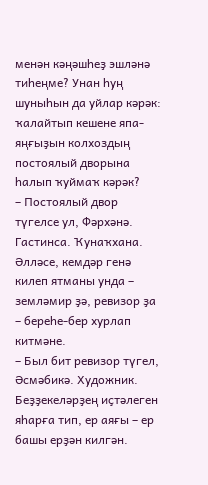менән кәңәшһеҙ эшләнә тиһеңме? Унан һуң шуныһын да уйлар кәрәк: ҡалайтып кешене япа-яңғыҙын колхоздың постоялый дворына һалып ҡуймаҡ кәрәк?
– Постоялый двор түгелсе ул, Фәрхәнә. Гастинса. Ҡунаҡхана. Әлләсе, кемдәр генә килеп ятманы унда – земләмир ҙә, ревизор ҙа – береһе-бер хурлап китмәне.
– Был бит ревизор түгел, Әсмәбикә. Художник. Беҙҙекеләрҙең иҫтәлеген яһарға тип, ер аяғы – ер башы ерҙән килгән.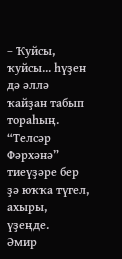– Ҡуйсы, ҡуйсы... һүҙен дә әллә ҡайҙан табып тораһың. “Телсәр Фәрхәнә” тиеүҙәре бер ҙә юҡҡа түгел, ахыры, үҙеңде.
Әмир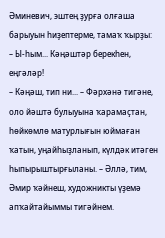Әминевич, эштең ҙурға олғаша барыуын һиҙептерме, тамаҡ ҡырҙы:
– Ы-һым... Кәңәштәр берекһен, еңгәләр!
– Кәңәш, тип ни... – Фәрхәнә тигәне, оло йәштә булыуына ҡарамаҫтан, һөйкөмлө матурлығын юймаған ҡатын, уңайһыҙланып, күлдәк итәген һыпырыштырғыланы. – Әллә, тим, Әмир ҡәйнеш, художникты үҙемә апҡайтайыммы тигәйнем.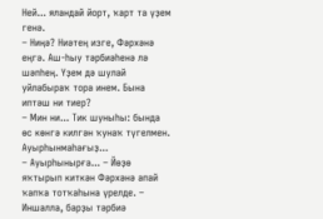Ней... яландай йорт, ҡарт та үҙем генә.
– Ниңә? Ниәтең изге, Фәрхәнә еңгә. Аш-һыу тәрбиәһенә лә шәпһең. Үҙем дә шулай уйлабыраҡ тора инем. Бына иптәш ни тиер?
– Мин ни... Тик шуныһы: бында өс көнгә килгән ҡунаҡ түгелмен. Ауырһынмаһағыҙ...
– Ауырһынырға... – Йөҙө яҡтырып киткән Фәрхәнә апай ҡапҡа тотҡаһына үрелде. – Иншалла, барҙы тәрбиә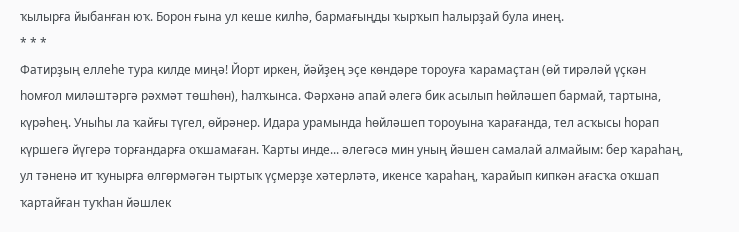ҡылырға йыбанған юҡ. Борон ғына ул кеше килһә, бармағыңды ҡырҡып һалырҙай була инең.
* * *
Фатирҙың еллеһе тура килде миңә! Йорт иркен, йәйҙең эҫе көндәре тороуға ҡарамаҫтан (өй тирәләй үҫкән һомғол миләштәргә рәхмәт төшһөн), һалҡынса. Фәрхәнә апай әлегә бик асылып һөйләшеп бармай, тартына, күрәһең. Уныһы ла ҡайғы түгел, өйрәнер. Идара урамында һөйләшеп тороуына ҡарағанда, тел асҡысы һорап күршегә йүгерә торғандарға оҡшамаған. Ҡарты инде... әлегәсә мин уның йәшен самалай алмайым: бер ҡараһаң, ул тәненә ит ҡунырға өлгөрмәгән тыртыҡ үҫмерҙе хәтерләтә, икенсе ҡараһаң, ҡарайып кипкән ағасҡа оҡшап ҡартайған туҡһан йәшлек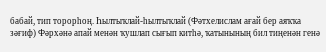бабай, тип торорһоң. Һылтыҡлай-һылтыҡлай (Фәтхелислам ағай бер аяҡҡа зәғиф) Фәрхәнә апай менән ҡушлап сығып китһә, ҡатынының бил тиңенән генә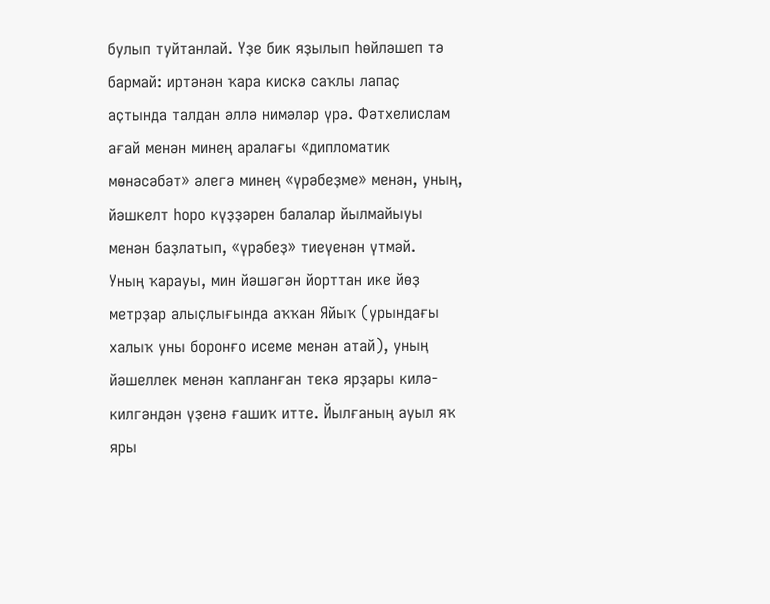булып туйтанлай. Үҙе бик яҙылып һөйләшеп тә бармай: иртәнән ҡара кискә саҡлы лапаҫ аҫтында талдан әллә нимәләр үрә. Фәтхелислам ағай менән минең аралағы «дипломатик мөнәсәбәт» әлегә минең «үрәбеҙме» менән, уның, йәшкелт һоро күҙҙәрен балалар йылмайыуы менән баҙлатып, «үрәбеҙ» тиеүенән үтмәй.
Уның ҡарауы, мин йәшәгән йорттан ике йөҙ метрҙар алыҫлығында аҡҡан Яйыҡ (урындағы халыҡ уны боронғо исеме менән атай), уның йәшеллек менән ҡапланған текә ярҙары килә-килгәндән үҙенә ғашиҡ итте. Йылғаның ауыл яҡ яры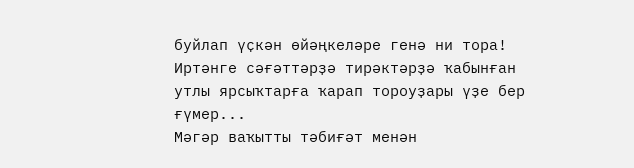буйлап үҫкән өйәңкеләре генә ни тора! Иртәнге сәғәттәрҙә тирәктәрҙә ҡабынған утлы ярсыҡтарға ҡарап тороуҙары үҙе бер ғүмер...
Мәгәр ваҡытты тәбиғәт менән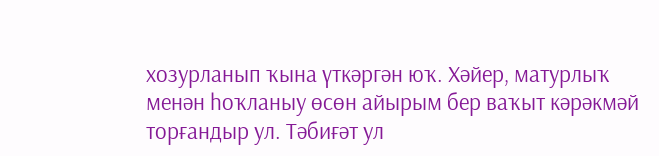хозурланып ҡына үткәргән юҡ. Хәйер, матурлыҡ менән һоҡланыу өсөн айырым бер ваҡыт кәрәкмәй торғандыр ул. Тәбиғәт ул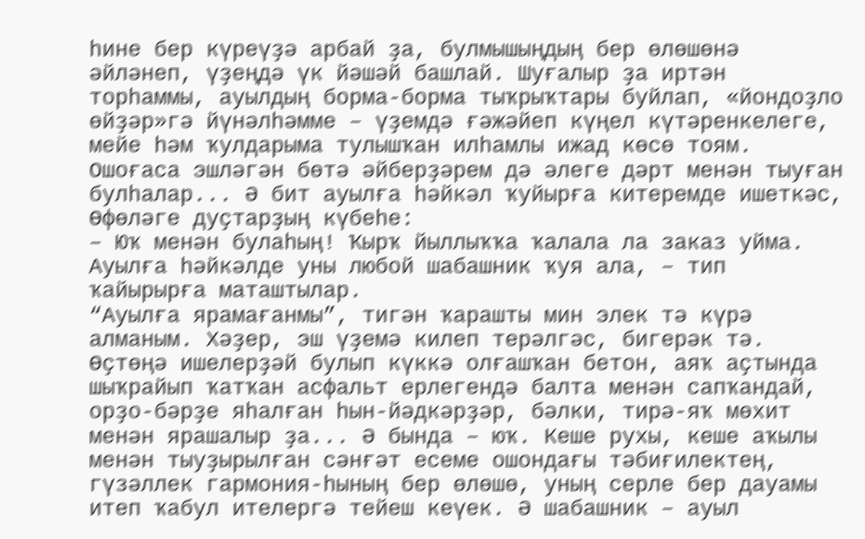һине бер күреүҙә арбай ҙа, булмышыңдың бер өлөшөнә әйләнеп, үҙеңдә үк йәшәй башлай. Шуғалыр ҙа иртән торһаммы, ауылдың борма-борма тыҡрыҡтары буйлап, «йондоҙло өйҙәр»гә йүнәлһәмме – үҙемдә ғәжәйеп күңел күтәренкелеге, мейе һәм ҡулдарыма тулышҡан илһамлы ижад көсө тоям. Ошоғаса эшләгән бөтә әйберҙәрем дә әлеге дәрт менән тыуған булһалар... Ә бит ауылға һәйкәл ҡуйырға китеремде ишеткәс, Өфөләге дуҫтарҙың күбеһе:
– Юҡ менән булаһың! Ҡырҡ йыллыҡҡа ҡалала ла заказ уйма. Ауылға һәйкәлде уны любой шабашник ҡуя ала, – тип ҡайырырға маташтылар.
“Ауылға ярамағанмы”, тигән ҡарашты мин элек тә күрә алманым. Хәҙер, эш үҙемә килеп терәлгәс, бигерәк тә.
Өҫтөңә ишелерҙәй булып күккә олғашҡан бетон, аяҡ аҫтында шыҡрайып ҡатҡан асфальт ерлегендә балта менән сапҡандай, орҙо-бәрҙе яһалған һын-йәдкәрҙәр, бәлки, тирә-яҡ мөхит менән ярашалыр ҙа... Ә бында – юҡ. Кеше рухы, кеше аҡылы менән тыуҙырылған сәнғәт есеме ошондағы тәбиғилектең, гүзәллек гармония-һының бер өлөшө, уның серле бер дауамы итеп ҡабул ителергә тейеш кеүек. Ә шабашник – ауыл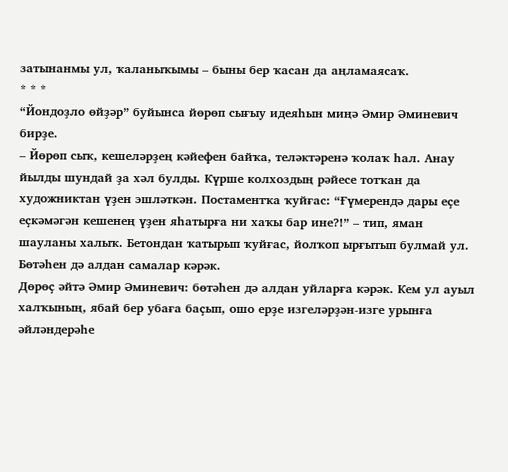затынанмы ул, ҡаланыҡымы – быны бер ҡасан да аңламаясаҡ.
* * *
“Йондоҙло өйҙәр” буйынса йөрөп сығыу идеяһын миңә Әмир Әминевич бирҙе.
– Йөрөп сыҡ, кешеләрҙең кәйефен байҡа, теләктәренә ҡолаҡ һал. Анау йылды шундай ҙа хәл булды. Күрше колхоздың рәйесе тотҡан да художниктан үҙен эшләткән. Постаментҡа ҡуйғас: “Ғүмерендә дары еҫе еҫкәмәгән кешенең үҙен яһатырға ни хаҡы бар ине?!” – тип, яман шауланы халыҡ. Бетондан ҡатырып ҡуйғас, йолҡоп ырғытып булмай ул. Бөтәһен дә алдан самалар кәрәк.
Дөрөҫ әйтә Әмир Әминевич: бөтәһен дә алдан уйларға кәрәк. Кем ул ауыл халҡының, ябай бер убаға баҫып, ошо ерҙе изгеләрҙән-изге урынға әйләндерәһе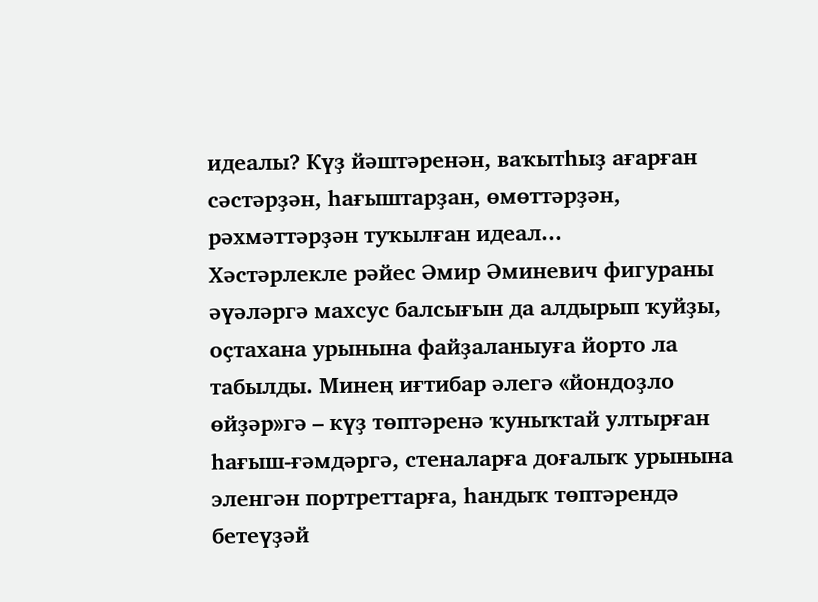идеалы? Күҙ йәштәренән, ваҡытһыҙ ағарған сәстәрҙән, һағыштарҙан, өмөттәрҙән, рәхмәттәрҙән туҡылған идеал...
Хәстәрлекле рәйес Әмир Әминевич фигураны әүәләргә махсус балсығын да алдырып ҡуйҙы, оҫтахана урынына файҙаланыуға йорто ла табылды. Минең иғтибар әлегә «йондоҙло өйҙәр»гә – күҙ төптәренә ҡуныҡтай ултырған һағыш-ғәмдәргә, стеналарға доғалыҡ урынына эленгән портреттарға, һандыҡ төптәрендә бетеүҙәй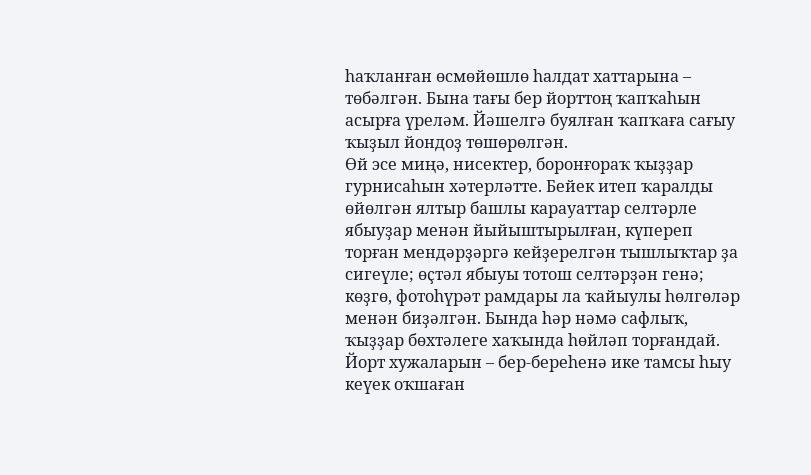һаҡланған өсмөйөшлө һалдат хаттарына – төбәлгән. Бына тағы бер йорттоң ҡапҡаһын асырға үреләм. Йәшелгә буялған ҡапҡаға сағыу ҡыҙыл йондоҙ төшөрөлгән.
Өй эсе миңә, нисектер, боронғораҡ ҡыҙҙар гурнисаһын хәтерләтте. Бейек итеп ҡаралды өйөлгән ялтыр башлы карауаттар селтәрле ябыуҙар менән йыйыштырылған, күпереп торған мендәрҙәргә кейҙерелгән тышлыҡтар ҙа сигеүле; өҫтәл ябыуы тотош селтәрҙән генә; көҙгө, фотоһүрәт рамдары ла ҡайыулы һөлгөләр менән биҙәлгән. Бында һәр нәмә сафлыҡ, ҡыҙҙар бөхтәлеге хаҡында һөйләп торғандай.
Йорт хужаларын – бер-береһенә ике тамсы һыу кеүек оҡшаған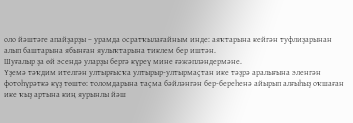оло йәштәге апайҙарҙы – урамда осратҡылағайным инде: аяҡтарына кейгән туфлиҙарынан алып баштарына ябынған яулыҡтарына тиклем бер иштән.
Шуғалыр ҙа өй эсендә уларҙы бергә күреү мине ғәжәпләндермәне.
Үҙемә тәҡдим ителгән ултырғысҡа ултырыр-ултырмаҫтан ике тәҙрә аралығына эленгән фотоһүрәткә күҙ төштө: толомдарына таҫма бәйләнгән бер-береһенә айырып алғыһыҙ оҡшаған ике ҡыҙ артына киң яурынлы йәш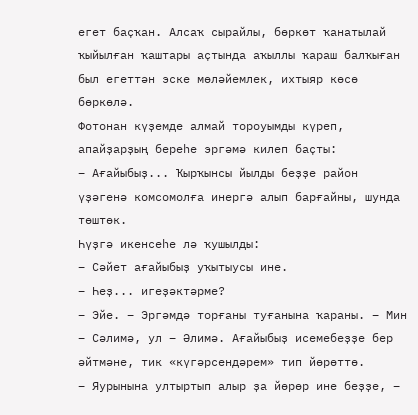егет баҫҡан. Алсаҡ сырайлы, бөркөт ҡанатылай ҡыйылған ҡаштары аҫтында аҡыллы ҡараш балҡыған был егеттән эске мөләйемлек, ихтыяр көсө бөркөлә.
Фотонан күҙемде алмай тороуымды күреп, апайҙарҙың береһе эргәмә килеп баҫты:
– Ағайыбыҙ... Ҡырҡынсы йылды беҙҙе район үҙәгенә комсомолға инергә алып барғайны, шунда төштөк.
Һүҙгә икенсеһе лә ҡушылды:
– Сәйет ағайыбыҙ уҡытыусы ине.
– Һеҙ... игеҙәктәрме?
– Эйе. – Эргәмдә торғаны туғанына ҡараны. – Мин – Сәлимә, ул – Әлимә. Ағайыбыҙ исемебеҙҙе бер әйтмәне, тик «күгәрсендәрем» тип йөрөттө.
– Яурынына ултыртып алыр ҙа йөрөр ине беҙҙе, –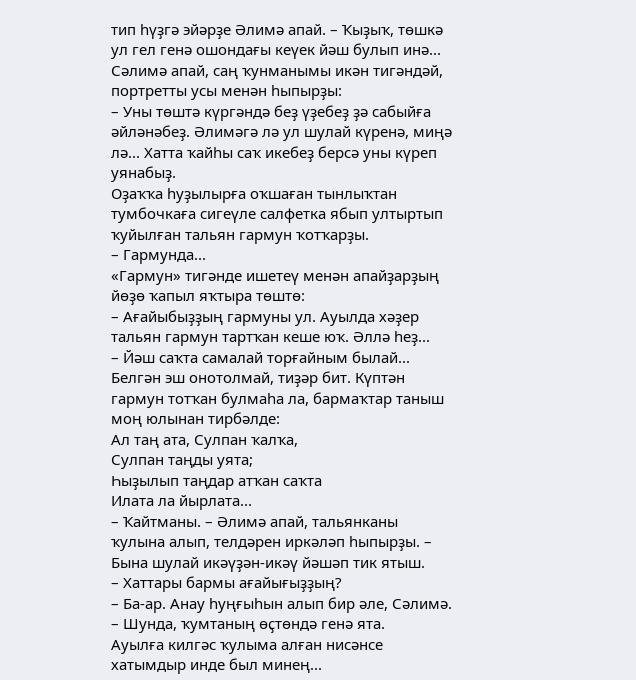тип һүҙгә эйәрҙе Әлимә апай. – Ҡыҙыҡ, төшкә ул гел генә ошондағы кеүек йәш булып инә...
Сәлимә апай, саң ҡунманымы икән тигәндәй, портретты усы менән һыпырҙы:
– Уны төштә күргәндә беҙ үҙебеҙ ҙә сабыйға әйләнәбеҙ. Әлимәгә лә ул шулай күренә, миңә лә... Хатта ҡайһы саҡ икебеҙ берсә уны күреп уянабыҙ.
Оҙаҡҡа һуҙылырға оҡшаған тынлыҡтан тумбочкаға сигеүле салфетка ябып ултыртып ҡуйылған тальян гармун ҡотҡарҙы.
– Гармунда...
«Гармун» тигәнде ишетеү менән апайҙарҙың йөҙө ҡапыл яҡтыра төштө:
– Ағайыбыҙҙың гармуны ул. Ауылда хәҙер тальян гармун тартҡан кеше юҡ. Әллә һеҙ...
– Йәш саҡта самалай торғайным былай...
Белгән эш онотолмай, тиҙәр бит. Күптән гармун тотҡан булмаһа ла, бармаҡтар таныш моң юлынан тирбәлде:
Ал таң ата, Сулпан ҡалҡа,
Сулпан таңды уята;
Һыҙылып таңдар атҡан саҡта
Илата ла йырлата...
– Ҡайтманы. – Әлимә апай, тальянканы ҡулына алып, телдәрен иркәләп һыпырҙы. – Бына шулай икәүҙән-икәү йәшәп тик ятыш.
– Хаттары бармы ағайығыҙҙың?
– Ба-ар. Анау һуңғыһын алып бир әле, Сәлимә. – Шунда, ҡумтаның өҫтөндә генә ята.
Ауылға килгәс ҡулыма алған нисәнсе хатымдыр инде был минең...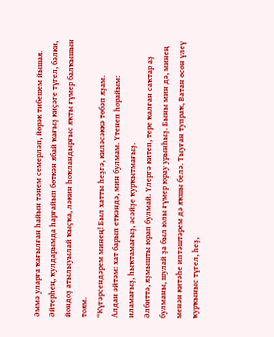Әммә уларға ҡағылған һайын тәнем семерләп, йөрәк тибешем йышая. Әйтерһең, ҡулдарымда һарғайып бөткән ябай ҡағыҙ киҫәге түгел, бәлки, йондоҙ атылыуылай ҡыҫҡа, ләкин һоҡландырғыс яҡты ғүмер балҡышын тоям.
“Күгәрсендәрем минең! Был хатты һеҙгә, киләсәккә төбәп яҙам.
Алдан әйтәм: хат барып еткәндә, мин булмам. Үтенеп һорайым: иламағыҙ, һыҡтамағыҙ, әсәйҙе ҡурҡытмағыҙ.
Әлбиттә, яҙмышты юрап булмай. Үлергә китеп, тере ҡалған саҡтар аҙ булманы, шулай ҙа был юлы ғүмер юрау урынһыҙ. Быны мин дә, минең менән китәһе иптәштәрем дә яҡшы белә. Тыуған тупраҡ, Ватан өсөн үлеү ҡурҡыныс түгел, һеҙ,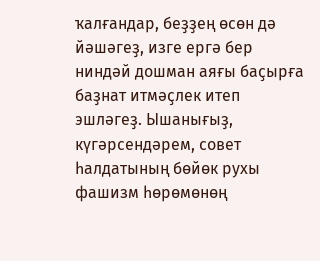ҡалғандар, беҙҙең өсөн дә йәшәгеҙ, изге ергә бер ниндәй дошман аяғы баҫырға баҙнат итмәҫлек итеп эшләгеҙ. Ышанығыҙ, күгәрсендәрем, совет һалдатының бөйөк рухы фашизм һөрөмөнөң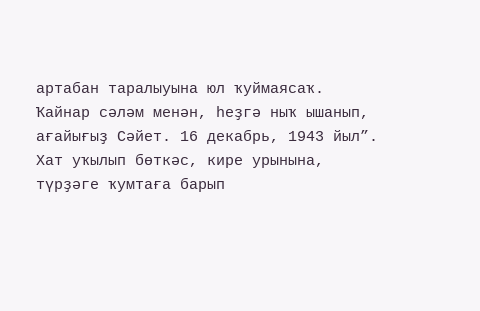артабан таралыуына юл ҡуймаясаҡ.
Ҡайнар сәләм менән, һеҙгә ныҡ ышанып, ағайығыҙ Сәйет. 16 декабрь, 1943 йыл”.
Хат уҡылып бөткәс, кире урынына, түрҙәге ҡумтаға барып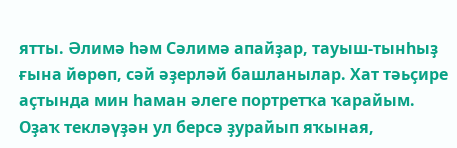ятты. Әлимә һәм Сәлимә апайҙар, тауыш-тынһыҙ ғына йөрөп, сәй әҙерләй башланылар. Хат тәьҫире аҫтында мин һаман әлеге портретҡа ҡарайым. Оҙаҡ текләүҙән ул берсә ҙурайып яҡыная,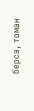берсә, томан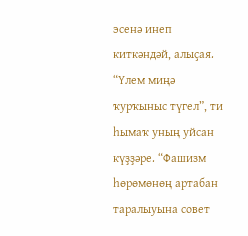эсенә инеп киткәндәй, алыҫая. “Үлем миңә ҡурҡыныс түгел”, ти һымаҡ уның уйсан күҙҙәре. “Фашизм һөрөмөнөң артабан таралыуына совет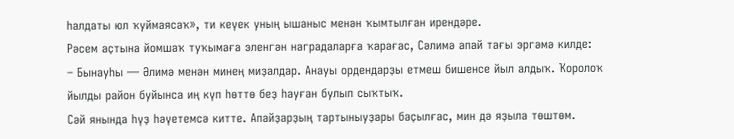һалдаты юл ҡуймаясаҡ», ти кеүек уның ышаныс менән ҡымтылған ирендәре.
Рәсем аҫтына йомшаҡ туҡымаға эленгән наградаларға ҡарағас, Сәлимә апай тағы эргәмә килде:
– Бынауһы — Әлимә менән минең миҙалдар. Анауы ордендарҙы етмеш бишенсе йыл алдыҡ. Ҡоролоҡ йылды район буйынса иң күп һөттө беҙ һауған булып сыҡтыҡ.
Сәй янында һүҙ һәүетемсә китте. Апайҙарҙың тартыныуҙары баҫылғас, мин дә яҙыла төштөм.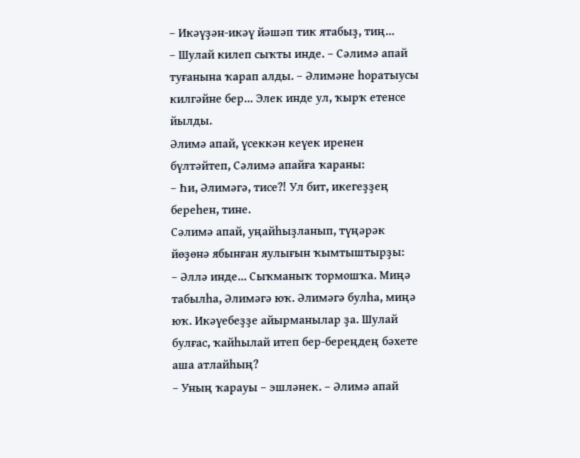– Икәүҙән-икәү йәшәп тик ятабыҙ, тиң...
– Шулай килеп сыҡты инде. – Сәлимә апай туғанына ҡарап алды. – Әлимәне һоратыусы килгәйне бер... Элек инде ул, ҡырҡ етенсе йылды.
Әлимә апай, үсеккән кеүек иренен бүлтәйтеп, Сәлимә апайға ҡараны:
– Һи, Әлимәгә, тисе?! Ул бит, икегеҙҙең береһен, тине.
Сәлимә апай, уңайһыҙланып, түңәрәк йөҙөнә ябынған яулығын ҡымтыштырҙы:
– Әллә инде... Сыҡманыҡ тормошҡа. Миңә табылһа, Әлимәгә юҡ. Әлимәгә булһа, миңә юҡ. Икәүебеҙҙе айырманылар ҙа. Шулай булғас, ҡайһылай итеп бер-береңдең бәхете аша атлайһың?
– Уның ҡарауы – эшләнек. – Әлимә апай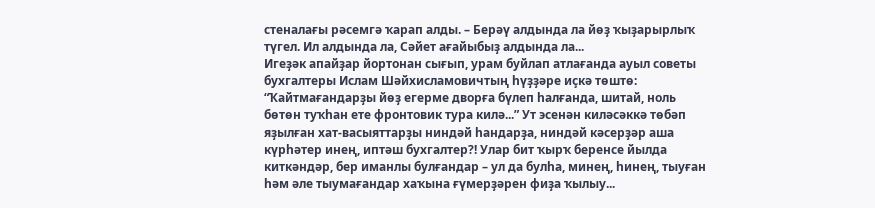стеналағы рәсемгә ҡарап алды. – Берәү алдында ла йөҙ ҡыҙарырлыҡ түгел. Ил алдында ла, Сәйет ағайыбыҙ алдында ла...
Игеҙәк апайҙар йортонан сығып, урам буйлап атлағанда ауыл советы бухгалтеры Ислам Шәйхисламовичтың һүҙҙәре иҫкә төштө: “Ҡайтмағандарҙы йөҙ егерме дворға бүлеп һалғанда, шитай, ноль бөтөн туҡһан ете фронтовик тура килә...” Ут эсенән киләсәккә төбәп яҙылған хат-васыяттарҙы ниндәй һандарҙа, ниндәй кәсерҙәр аша күрһәтер инең, иптәш бухгалтер?! Улар бит ҡырҡ беренсе йылда киткәндәр, бер иманлы булғандар – ул да булһа, минең, һинең, тыуған һәм әле тыумағандар хаҡына ғүмерҙәрен фиҙа ҡылыу...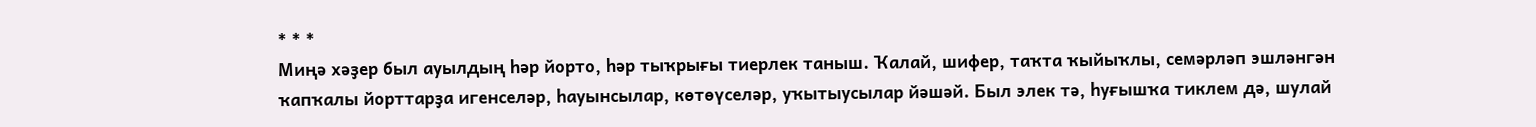* * *
Миңә хәҙер был ауылдың һәр йорто, һәр тыҡрығы тиерлек таныш. Ҡалай, шифер, таҡта ҡыйыҡлы, семәрләп эшләнгән ҡапҡалы йорттарҙа игенселәр, һауынсылар, көтөүселәр, уҡытыусылар йәшәй. Был элек тә, һуғышҡа тиклем дә, шулай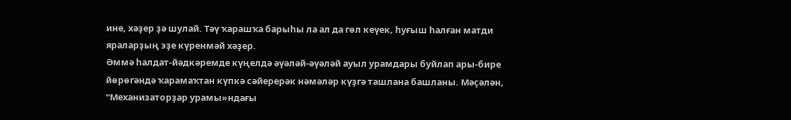ине, хәҙер ҙә шулай. Тәү ҡарашҡа барыһы ла ал да гөл кеүек, һуғыш һалған матди яраларҙың эҙе күренмәй хәҙер.
Әммә һалдат-йәдкәремде күңелдә әүәләй-әүәләй ауыл урамдары буйлап ары-бире йөрөгәндә ҡарамаҡтан күпкә сәйерерәк нәмәләр күҙгә ташлана башланы. Мәҫәлән, “Механизаторҙар урамы»ндағы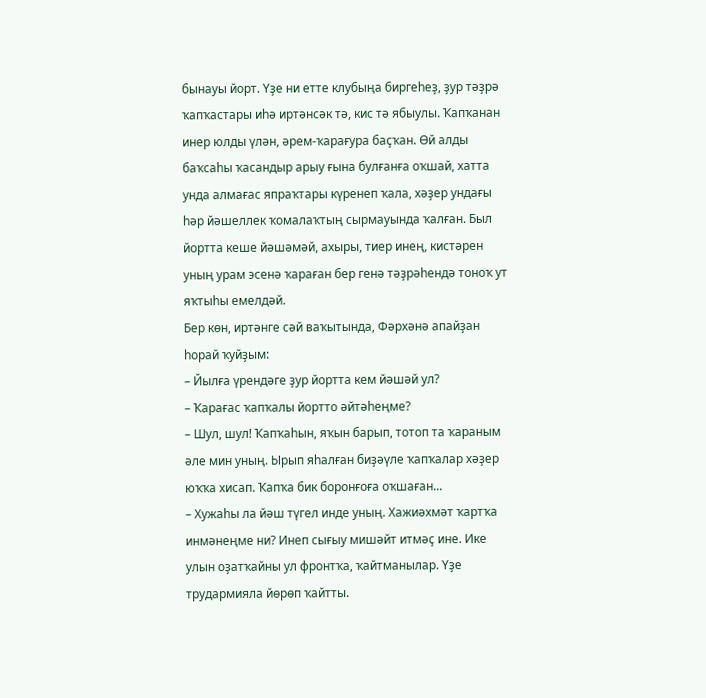бынауы йорт. Үҙе ни етте клубыңа биргеһеҙ, ҙур тәҙрә ҡапҡастары иһә иртәнсәк тә, кис тә ябыулы. Ҡапҡанан инер юлды үлән, әрем-ҡарағура баҫҡан. Өй алды баҡсаһы ҡасандыр арыу ғына булғанға оҡшай, хатта унда алмағас япраҡтары күренеп ҡала, хәҙер ундағы һәр йәшеллек ҡомалаҡтың сырмауында ҡалған. Был йортта кеше йәшәмәй, ахыры, тиер инең, кистәрен уның урам эсенә ҡараған бер генә тәҙрәһендә тоноҡ ут яҡтыһы емелдәй.
Бер көн, иртәнге сәй ваҡытында, Фәрхәнә апайҙан һорай ҡуйҙым:
– Йылға үрендәге ҙур йортта кем йәшәй ул?
– Ҡарағас ҡапҡалы йортто әйтәһеңме?
– Шул, шул! Ҡапҡаһын, яҡын барып, тотоп та ҡараным әле мин уның. Ырып яһалған биҙәүле ҡапҡалар хәҙер юҡҡа хисап. Ҡапҡа бик боронғоға оҡшаған...
– Хужаһы ла йәш түгел инде уның. Хажиәхмәт ҡартҡа инмәнеңме ни? Инеп сығыу мишәйт итмәҫ ине. Ике улын оҙатҡайны ул фронтҡа, ҡайтманылар. Үҙе трудармияла йөрөп ҡайтты.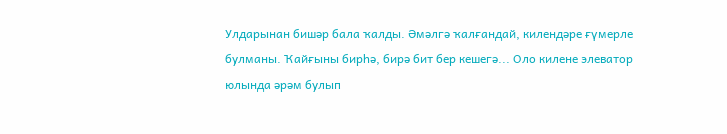Улдарынан бишәр бала ҡалды. Әмәлгә ҡалғандай, килендәре ғүмерле булманы. Ҡайғыны бирһә, бирә бит бер кешегә... Оло килене элеватор юлында әрәм булып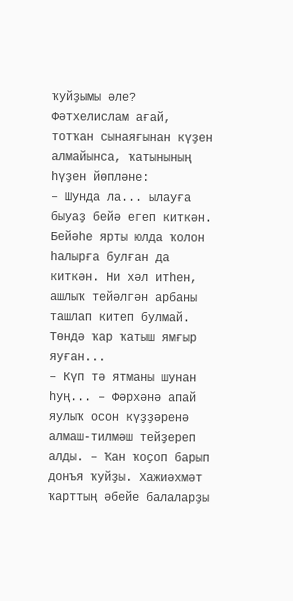ҡуйҙымы әле?
Фәтхелислам ағай, тотҡан сынаяғынан күҙен алмайынса, ҡатынының һүҙен йөпләне:
– Шунда ла... ылауға быуаҙ бейә егеп киткән. Бейәһе ярты юлда ҡолон һалырға булған да киткән. Ни хәл итһен, ашлыҡ тейәлгән арбаны ташлап китеп булмай. Төндә ҡар ҡатыш ямғыр яуған...
– Күп тә ятманы шунан һуң... – Фәрхәнә апай яулыҡ осон күҙҙәренә алмаш-тилмәш тейҙереп алды. – Ҡан ҡоҫоп барып донъя ҡуйҙы. Хажиәхмәт ҡарттың әбейе балаларҙы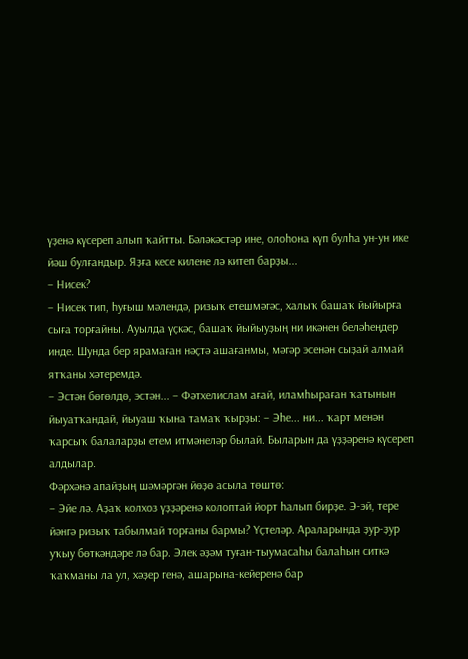үҙенә күсереп алып ҡайтты. Бәләкәстәр ине, олоһона күп булһа ун-ун ике йәш булғандыр. Яҙға кесе килене лә китеп барҙы...
– Нисек?
– Нисек тип, һуғыш мәлендә, ризыҡ етешмәгәс, халыҡ башаҡ йыйырға сыға торғайны. Ауылда үҫкәс, башаҡ йыйыуҙың ни икәнен беләһеңдер инде. Шунда бер ярамаған нәҫтә ашағанмы, мәгәр эсенән сыҙай алмай ятҡаны хәтеремдә.
– Эстән бөгөлдө, эстән... – Фәтхелислам ағай, иламһыраған ҡатынын йыуатҡандай, йыуаш ҡына тамаҡ ҡырҙы: – Эһе... ни... ҡарт менән ҡарсыҡ балаларҙы етем итмәнеләр былай. Быларын да үҙҙәренә күсереп алдылар.
Фәрхәнә апайҙың шәмәргән йөҙө асыла төштө:
– Эйе лә. Аҙаҡ колхоз үҙҙәренә колоптай йорт һалып бирҙе. Э-эй, тере йәнгә ризыҡ табылмай торғаны бармы? Үҫтеләр. Араларында ҙур-ҙур уҡыу бөткәндәре лә бар. Элек әҙәм туған-тыумасаһы балаһын ситкә ҡаҡманы ла ул, хәҙер генә, ашарына-кейеренә бар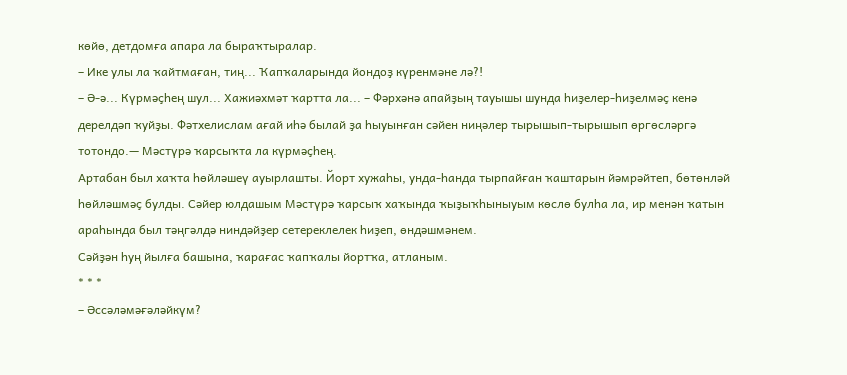көйө, детдомға апара ла быраҡтыралар.
– Ике улы ла ҡайтмаған, тиң... Ҡапҡаларында йондоҙ күренмәне лә?!
– Ә-ә... Күрмәҫһең шул... Хажиәхмәт ҡартта ла... – Фәрхәнә апайҙың тауышы шунда һиҙелер-һиҙелмәҫ кенә дерелдәп ҡуйҙы. Фәтхелислам ағай иһә былай ҙа һыуынған сәйен ниңәлер тырышып-тырышып өргөсләргә тотондо.— Мәстүрә ҡарсыҡта ла күрмәҫһең.
Артабан был хаҡта һөйләшеү ауырлашты. Йорт хужаһы, унда-һанда тырпайған ҡаштарын йәмрәйтеп, бөтөнләй һөйләшмәҫ булды. Сәйер юлдашым Мәстүрә ҡарсыҡ хаҡында ҡыҙыҡһыныуым көслө булһа ла, ир менән ҡатын араһында был тәңгәлдә ниндәйҙер сетереклелек һиҙеп, өндәшмәнем.
Сәйҙән һуң йылға башына, ҡарағас ҡапҡалы йортҡа, атланым.
* * *
– Әссәләмәғәләйкүм?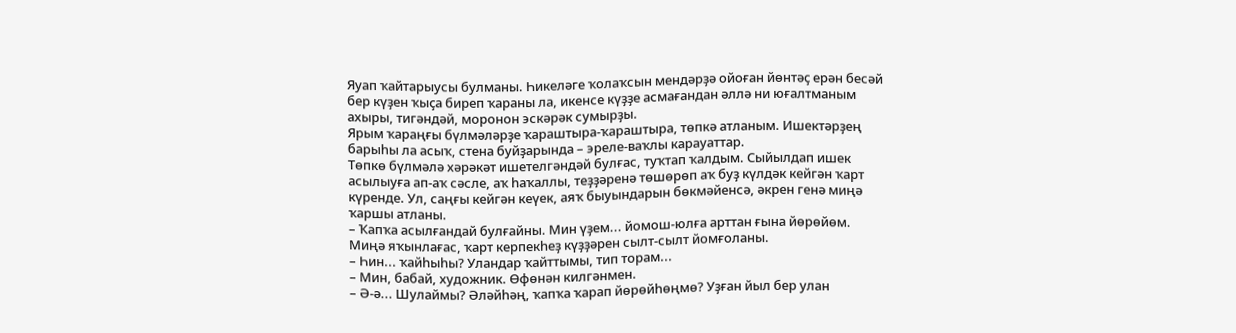Яуап ҡайтарыусы булманы. Һикеләге ҡолаҡсын мендәрҙә ойоған йөнтәҫ ерән бесәй бер күҙен ҡыҫа биреп ҡараны ла, икенсе күҙҙе асмағандан әллә ни юғалтманым ахыры, тигәндәй, моронон эскәрәк сумырҙы.
Ярым ҡараңғы бүлмәләрҙе ҡараштыра-ҡараштыра, төпкә атланым. Ишектәрҙең барыһы ла асыҡ, стена буйҙарында – эреле-ваҡлы карауаттар.
Төпкө бүлмәлә хәрәкәт ишетелгәндәй булғас, туҡтап ҡалдым. Сыйылдап ишек асылыуға ап-аҡ сәсле, аҡ һаҡаллы, теҙҙәренә төшөрөп аҡ буҙ күлдәк кейгән ҡарт күренде. Ул, саңғы кейгән кеүек, аяҡ быуындарын бөкмәйенсә, әкрен генә миңә ҡаршы атланы.
– Ҡапҡа асылғандай булғайны. Мин үҙем... йомош-юлға арттан ғына йөрөйөм.
Миңә яҡынлағас, ҡарт керпекһеҙ күҙҙәрен сылт-сылт йомғоланы.
– Һин... ҡайһыһы? Уландар ҡайттымы, тип торам...
– Мин, бабай, художник. Өфөнән килгәнмен.
– Ә-ә... Шулаймы? Әләйһәң, ҡапҡа ҡарап йөрөйһөңмө? Уҙған йыл бер улан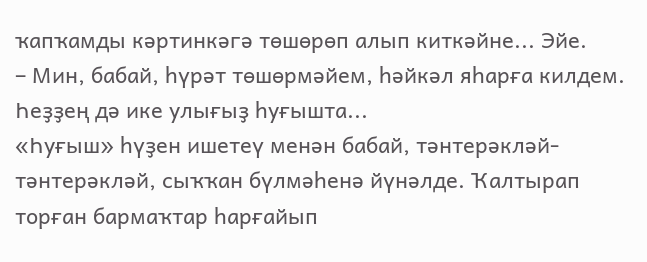ҡапҡамды кәртинкәгә төшөрөп алып киткәйне... Эйе.
– Мин, бабай, һүрәт төшөрмәйем, һәйкәл яһарға килдем. Һеҙҙең дә ике улығыҙ һуғышта...
«Һуғыш» һүҙен ишетеү менән бабай, тәнтерәкләй-тәнтерәкләй, сыҡҡан бүлмәһенә йүнәлде. Ҡалтырап торған бармаҡтар һарғайып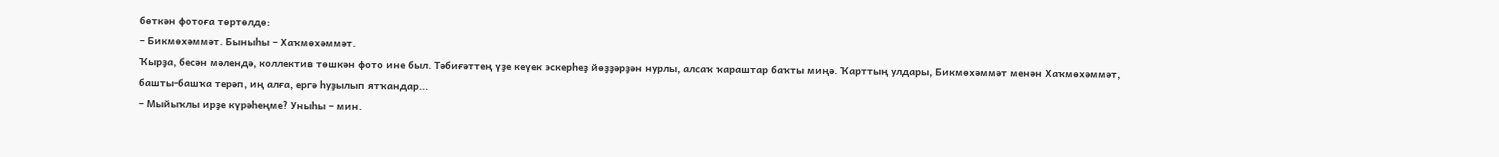бөткән фотоға төртөлдө:
– Бикмөхәммәт. Быныһы – Хаҡмөхәммәт.
Ҡырҙа, бесән мәлендә, коллектив төшкән фото ине был. Тәбиғәттең үҙе кеүек эскерһеҙ йөҙҙәрҙән нурлы, алсаҡ ҡараштар баҡты миңә. Ҡарттың улдары, Бикмөхәммәт менән Хаҡмөхәммәт, башты-башҡа терәп, иң алға, ергә һуҙылып ятҡандар...
– Мыйыҡлы ирҙе күрәһеңме? Уныһы – мин.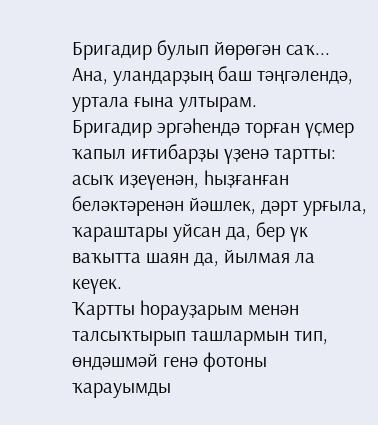Бригадир булып йөрөгән саҡ... Ана, уландарҙың баш тәңгәлендә, уртала ғына ултырам.
Бригадир эргәһендә торған үҫмер ҡапыл иғтибарҙы үҙенә тартты: асыҡ иҙеүенән, һыҙғанған беләктәренән йәшлек, дәрт урғыла, ҡараштары уйсан да, бер үк ваҡытта шаян да, йылмая ла кеүек.
Ҡартты һорауҙарым менән талсыҡтырып ташлармын тип, өндәшмәй генә фотоны ҡарауымды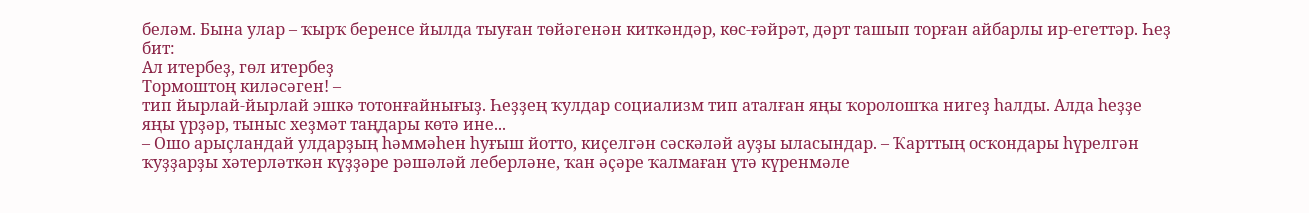беләм. Бына улар – ҡырҡ беренсе йылда тыуған төйәгенән киткәндәр, көс-ғәйрәт, дәрт ташып торған айбарлы ир-егеттәр. Һеҙ бит:
Ал итербеҙ, гөл итербеҙ
Тормоштоң киләсәген! –
тип йырлай-йырлай эшкә тотонғайнығыҙ. Һеҙҙең ҡулдар социализм тип аталған яңы ҡоролошҡа нигеҙ һалды. Алда һеҙҙе яңы үрҙәр, тыныс хеҙмәт таңдары көтә ине...
– Ошо арыҫландай улдарҙың һәммәһен һуғыш йотто, киҫелгән сәскәләй ауҙы ыласындар. – Ҡарттың осҡондары һүрелгән ҡуҙҙарҙы хәтерләткән күҙҙәре рәшәләй леберләне, ҡан әҫәре ҡалмаған үтә күренмәле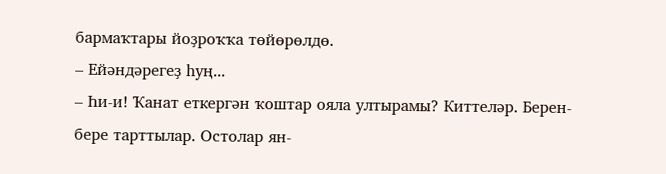бармаҡтары йоҙроҡҡа төйөрөлдө.
– Ейәндәрегеҙ һуң...
– Һи-и! Ҡанат еткергән ҡоштар ояла ултырамы? Киттеләр. Берен-бере тарттылар. Остолар ян-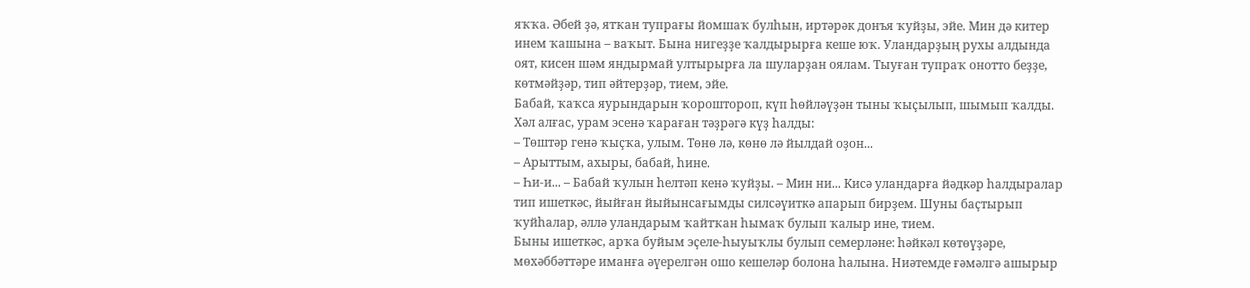яҡҡа. Әбей ҙә, ятҡан тупрағы йомшаҡ булһын, иртәрәк донъя ҡуйҙы, эйе. Мин дә китер инем ҡашына – ваҡыт. Бына нигеҙҙе ҡалдырырға кеше юҡ. Уландарҙың рухы алдында оят, кисен шәм яндырмай ултырырға ла шуларҙан оялам. Тыуған тупраҡ онотто беҙҙе, көтмәйҙәр, тип әйтерҙәр, тием, эйе.
Бабай, ҡаҡса яурындарын ҡороштороп, күп һөйләүҙән тыны ҡыҫылып, шымып ҡалды. Хәл алғас, урам эсенә ҡараған тәҙрәгә күҙ һалды:
– Төштәр генә ҡыҫҡа, улым. Төнө лә, көнө лә йылдай оҙон...
– Арыттым, ахыры, бабай, һине.
– Һи-и... – Бабай ҡулын һелтәп кенә ҡуйҙы. – Мин ни... Кисә уландарға йәдкәр һалдыралар тип ишеткәс, йыйған йыйынсағымды силсәүиткә апарып бирҙем. Шуны баҫтырып ҡуйһалар, әллә уландарым ҡайтҡан һымаҡ булып ҡалыр ине, тием.
Быны ишеткәс, арҡа буйым эҫеле-һыуыҡлы булып семерләне: һәйкәл көтөүҙәре, мөхәббәттәре иманға әүерелгән ошо кешеләр болона һалына. Ниәтемде ғәмәлгә ашырыр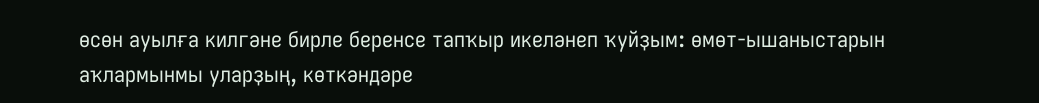өсөн ауылға килгәне бирле беренсе тапҡыр икеләнеп ҡуйҙым: өмөт-ышаныстарын аҡлармынмы уларҙың, көткәндәре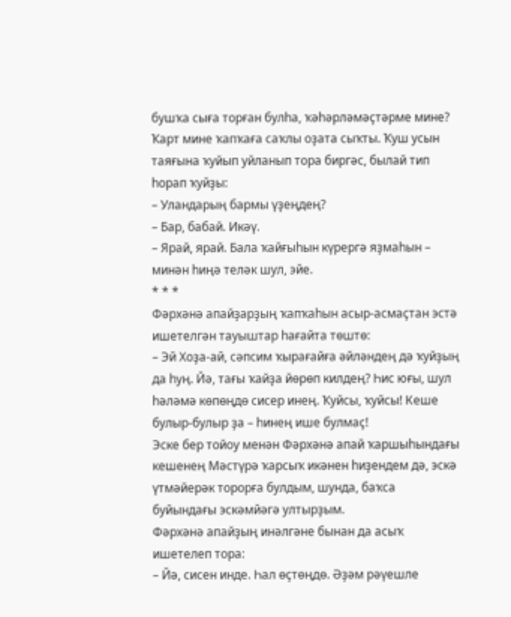бушҡа сыға торған булһа, ҡәһәрләмәҫтәрме мине?
Ҡарт мине ҡапҡаға саҡлы оҙата сыҡты. Ҡуш усын таяғына ҡуйып уйланып тора биргәс, былай тип һорап ҡуйҙы:
– Уландарың бармы үҙеңдең?
– Бар, бабай. Икәү.
– Ярай, ярай. Бала ҡайғыһын күрергә яҙмаһын – минән һиңә теләк шул, эйе.
* * *
Фәрхәнә апайҙарҙың ҡапҡаһын асыр-асмаҫтан эстә ишетелгән тауыштар һағайта төштө:
– Эй Хоҙа-ай, сәпсим ҡырағайға әйләндең дә ҡуйҙың да һуң. Йә, тағы ҡайҙа йөрөп килдең? Һис юғы, шул һәләмә көпөңдө сисер инең. Ҡуйсы, ҡуйсы! Кеше булыр-булыр ҙа – һинең ише булмаҫ!
Эске бер тойоу менән Фәрхәнә апай ҡаршыһындағы кешенең Мәстүрә ҡарсыҡ икәнен һиҙендем дә, эскә үтмәйерәк торорға булдым, шунда, баҡса буйындағы эскәмйәгә ултырҙым.
Фәрхәнә апайҙың инәлгәне бынан да асыҡ ишетелеп тора:
– Йә, сисен инде. Һал өҫтөңдө. Әҙәм рәүешле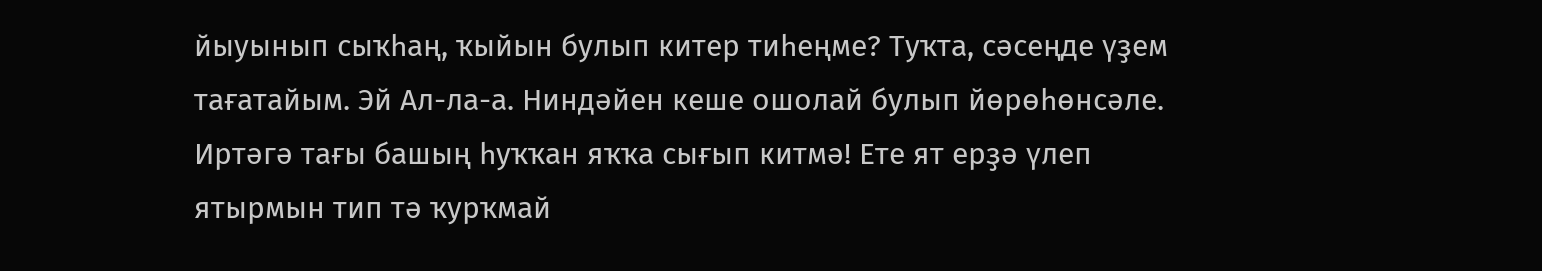йыуынып сыҡһаң, ҡыйын булып китер тиһеңме? Туҡта, сәсеңде үҙем тағатайым. Эй Ал-ла-а. Ниндәйен кеше ошолай булып йөрөһөнсәле. Иртәгә тағы башың һуҡҡан яҡҡа сығып китмә! Ете ят ерҙә үлеп ятырмын тип тә ҡурҡмай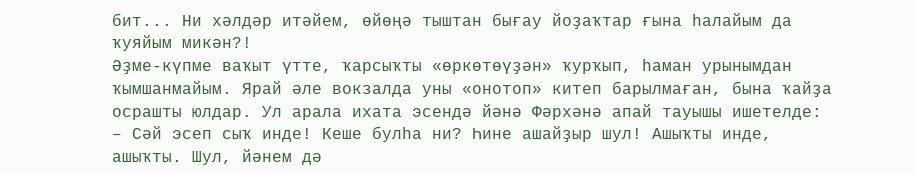бит... Ни хәлдәр итәйем, өйөңә тыштан бығау йоҙаҡтар ғына һалайым да ҡуяйым микән?!
Әҙме-күпме ваҡыт үтте, ҡарсыҡты «өркөтөүҙән» ҡурҡып, һаман урынымдан ҡымшанмайым. Ярай әле вокзалда уны «онотоп» китеп барылмаған, бына ҡайҙа осрашты юлдар. Ул арала ихата эсендә йәнә Фәрхәнә апай тауышы ишетелде:
– Сәй эсеп сыҡ инде! Кеше булһа ни? Һине ашайҙыр шул! Ашыҡты инде, ашыҡты. Шул, йәнем дә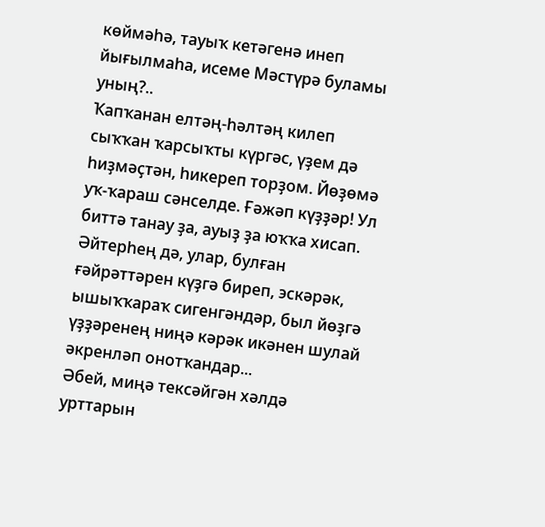көймәһә, тауыҡ кетәгенә инеп йығылмаһа, исеме Мәстүрә буламы уның?..
Ҡапҡанан елтәң-һәлтәң килеп сыҡҡан ҡарсыҡты күргәс, үҙем дә һиҙмәҫтән, һикереп торҙом. Йөҙөмә уҡ-ҡараш сәнселде. Ғәжәп күҙҙәр! Ул биттә танау ҙа, ауыҙ ҙа юҡҡа хисап. Әйтерһең дә, улар, булған ғәйрәттәрен күҙгә биреп, эскәрәк, ышыҡҡараҡ сигенгәндәр, был йөҙгә үҙҙәренең ниңә кәрәк икәнен шулай әкренләп онотҡандар...
Әбей, миңә тексәйгән хәлдә урттарын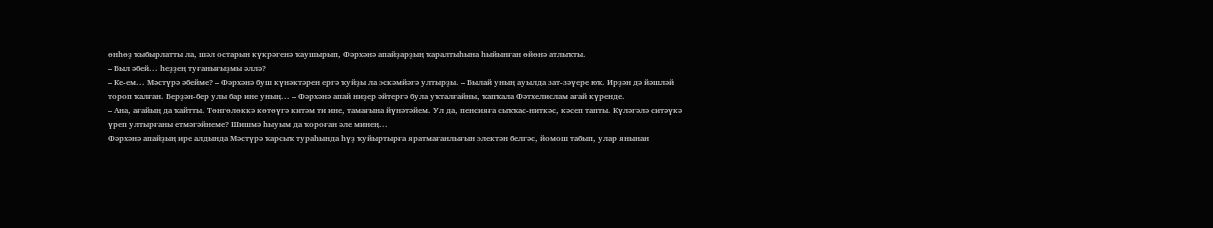өнһөҙ ҡыбырлатты ла, шәл остарын күкрәгенә ҡаушырып, Фәрхәнә апайҙарҙың ҡаралтыһына һыйынған өйөнә атлыҡты.
– Был әбей... һеҙҙең туғанығыҙмы әллә?
– Ке-ем... Мәстүрә әбейме? – Фәрхәнә буш күнәктәрен ергә ҡуйҙы ла эскәмйәгә ултырҙы. – Былай уның ауылда зат-зәүере юҡ. Ирҙән дә йәшләй тороп ҡалған. Берҙән-бер улы бар ине уның... – Фәрхәнә апай ниҙер әйтергә була уҡталғайны, ҡапҡала Фәтхелислам ағай күренде.
– Ана, ағайың да ҡайтты. Төнгөлөккә көтөүгә китәм ти ине, тамағына йүнәтәйем. Ул да, пенсияға сыҡҡас-ниткәс, кәсеп тапты. Күләгәлә ситәүкә үреп ултырғаны етмәгәйнеме? Шишмә һыуым да ҡороған әле минең...
Фәрхәнә апайҙың ире алдында Мәстүрә ҡарсыҡ тураһында һүҙ ҡуйыртырға яратмағанлығын электән белгәс, йомош табып, улар янынан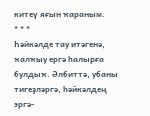китеү яғын ҡараным.
* * *
Һәйкәлде тау итәгенә, ҡалҡыу ергә һалырға булдыҡ. Әлбиттә, убаны тигеҙләргә, һәйкәлдең эргә-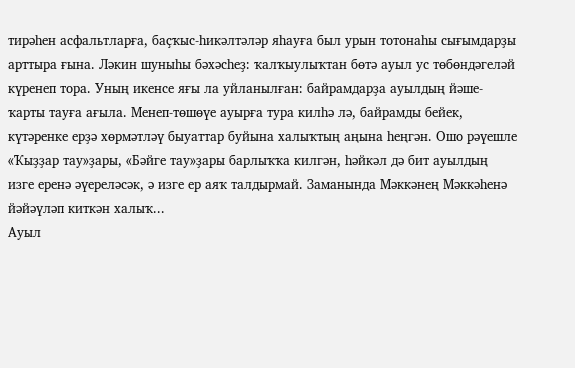тирәһен асфальтларға, баҫҡыс-һикәлтәләр яһауға был урын тотонаһы сығымдарҙы арттыра ғына. Ләкин шуныһы бәхәсһеҙ: ҡалҡыулыҡтан бөтә ауыл ус төбөндәгеләй күренеп тора. Уның икенсе яғы ла уйланылған: байрамдарҙа ауылдың йәше-ҡарты тауға ағыла. Менеп-төшөүе ауырға тура килһә лә, байрамды бейек, күтәренке ерҙә хөрмәтләү быуаттар буйына халыҡтың аңына һеңгән. Ошо рәүешле «Ҡыҙҙар тау»ҙары, «Бәйге тау»ҙары барлыҡҡа килгән, һәйкәл дә бит ауылдың изге еренә әүереләсәк, ә изге ер аяҡ талдырмай. Заманында Мәккәнең Мәккәһенә йәйәүләп киткән халыҡ...
Ауыл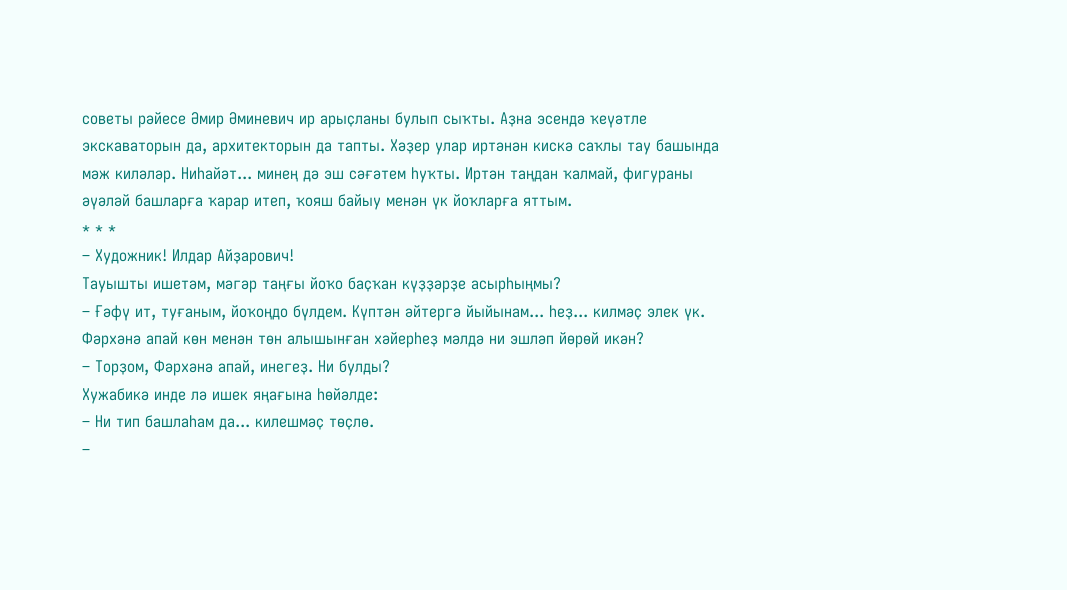советы рәйесе Әмир Әминевич ир арыҫланы булып сыҡты. Аҙна эсендә ҡеүәтле экскаваторын да, архитекторын да тапты. Хәҙер улар иртәнән кискә саҡлы тау башында мәж киләләр. Ниһайәт... минең дә эш сәғәтем һуҡты. Иртән таңдан ҡалмай, фигураны әүәләй башларға ҡарар итеп, ҡояш байыу менән үк йоҡларға яттым.
* * *
– Художник! Илдар Айҙарович!
Тауышты ишетәм, мәгәр таңғы йоҡо баҫҡан күҙҙәрҙе асырһыңмы?
– Ғәфү ит, туғаным, йоҡоңдо бүлдем. Күптән әйтергә йыйынам... һеҙ... килмәҫ элек үк.
Фәрхәнә апай көн менән төн алышынған хәйерһеҙ мәлдә ни эшләп йөрөй икән?
– Торҙом, Фәрхәнә апай, инегеҙ. Ни булды?
Хужабикә инде лә ишек яңағына һөйәлде:
– Ни тип башлаһам да... килешмәҫ төҫлө.
–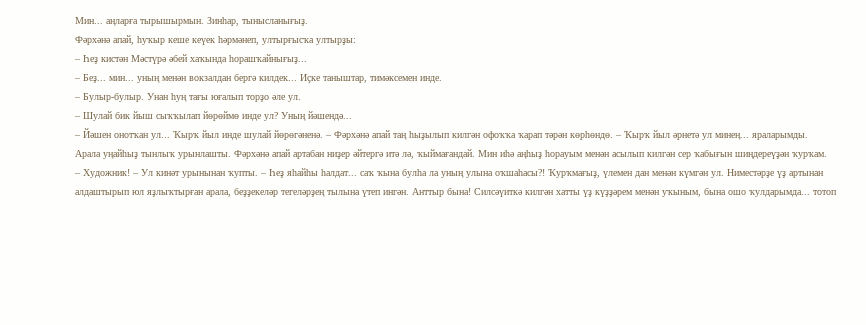Мин... аңларға тырышырмын. Зинһар, тынысланығыҙ.
Фәрхәнә апай, һуҡыр кеше кеүек һәрмәнеп, ултырғысҡа ултырҙы:
– Һеҙ кистән Мәстүрә әбей хаҡында һорашҡайнығыҙ...
– Беҙ... мин... уның менән вокзалдан бергә килдек... Иҫке таныштар, тимәксемен инде.
– Булыр-булыр. Унан һуң тағы юғалып торҙо әле ул.
– Шулай бик йыш сыҡҡылап йөрөймө инде ул? Уның йәшендә...
– Йәшен онотҡан ул... Ҡырҡ йыл инде шулай йөрөгәненә. – Фәрхәнә апай таң һыҙылып килгән офоҡҡа ҡарап тәрән көрһөндө. – Ҡырҡ йыл әрнетә ул минең... яраларымды.
Арала уңайһыҙ тынлыҡ урынлашты. Фәрхәнә апай артабан ниҙер әйтергә итә лә, ҡыймағандай. Мин иһә аңһыҙ һорауым менән асылып килгән сер ҡабығын шиңдереүҙән ҡурҡам.
– Художник! – Ул кинәт урынынан ҡупты. – Һеҙ яһайһы һалдат... саҡ ҡына булһа ла уның улына оҡшаһасы?! Ҡурҡмағыҙ, үлемен дан менән күмгән ул. Ниместәрҙе үҙ артынан алдаштырып юл яҙлыҡтырған арала, беҙҙекеләр тегеләрҙең тылына үтеп ингән. Анттыр бына! Силсәүиткә килгән хатты үҙ күҙҙәрем менән уҡыным, бына ошо ҡулдарымда... тотоп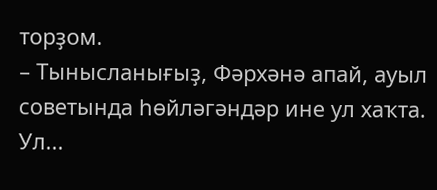торҙом.
– Тынысланығыҙ, Фәрхәнә апай, ауыл советында һөйләгәндәр ине ул хаҡта. Ул...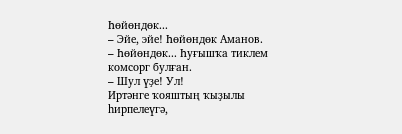Һөйөндөк...
– Эйе, эйе! Һөйөндөк Аманов.
– Һөйөндөк... Һуғышҡа тиклем комсорг булған.
– Шул үҙе! Ул!
Иртәнге ҡояштың ҡыҙылы һирпелеүгә,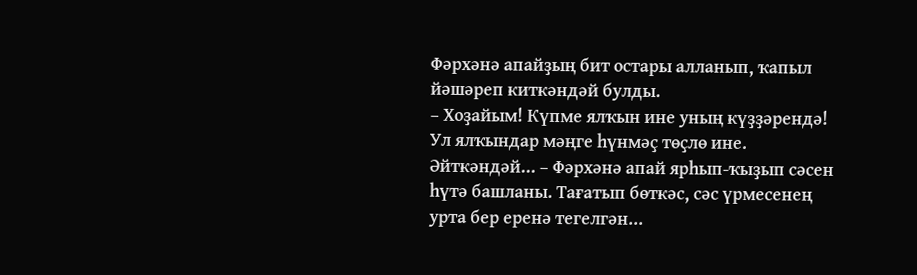Фәрхәнә апайҙың бит остары алланып, ҡапыл йәшәреп киткәндәй булды.
– Хоҙайым! Күпме ялҡын ине уның күҙҙәрендә! Ул ялҡындар мәңге һүнмәҫ төҫлө ине. Әйткәндәй... – Фәрхәнә апай ярһып-ҡыҙып сәсен һүтә башланы. Тағатып бөткәс, сәс үрмесенең урта бер еренә тегелгән...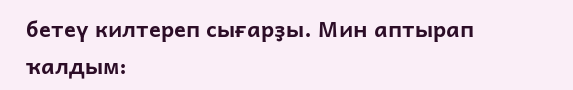бетеү килтереп сығарҙы. Мин аптырап ҡалдым: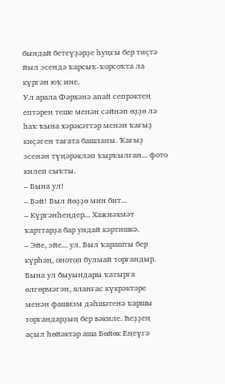бындай бетеүҙәрҙе һуңғы бер тиҫтә йыл эсендә ҡарсыҡ-ҡорсоҡта ла күргән юҡ ине.
Ул арала Фәрхәнә апай сепрәктең ептәрен теше менән сәйнәп өҙҙө лә һаҡ ҡына хәрәкәттәр менән ҡағыҙ киҫәген тағата башланы. Ҡағыҙ эсенән түңәрәкләп ҡырҡылған... фото килеп сыҡты.
– Бына ул!
– Бәй! Был йөҙҙө мин бит...
– Күргәнһеңдер... Хажиәхмәт ҡарттарҙа бар ундай кәртишкә.
– Эйе, эйе... ул. Был ҡарашты бер күрһәң, онотоп булмай торғандыр.
Бына ул быуындары ҡатырға өлгөрмәгән, яланғас күкрәктәре менән фашизм дәһшәтенә ҡаршы торғандарҙың бер вәкиле. Һеҙҙең аҫыл һөйәктәр аша Бөйөк Еңеүгә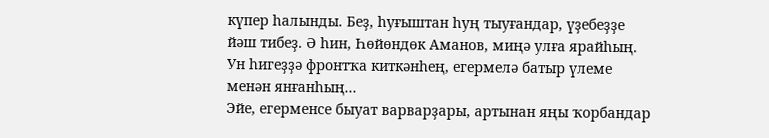күпер һалынды. Беҙ, һуғыштан һуң тыуғандар, үҙебеҙҙе йәш тибеҙ. Ә һин, Һөйөндөк Аманов, миңә улға ярайһың. Ун һигеҙҙә фронтҡа киткәнһең, егермелә батыр үлеме менән янғанһың...
Эйе, егерменсе быуат варварҙары, артынан яңы ҡорбандар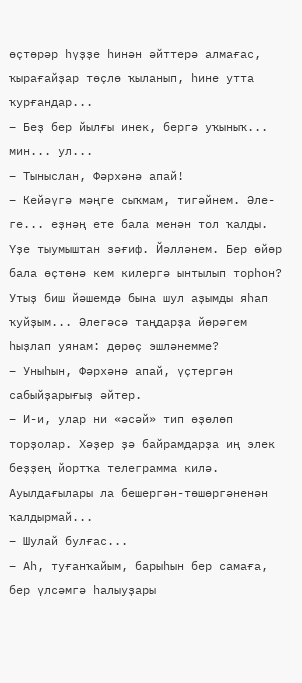өҫтөрәр һүҙҙе һинән әйттерә алмағас, ҡырағайҙар төҫлө ҡыланып, һине утта ҡурғандар...
– Беҙ бер йылғы инек, бергә уҡыныҡ... мин... ул...
– Тыныслан, Фәрхәнә апай!
– Кейәүгә мәңге сыҡмам, тигәйнем. Әле-ге... еҙнәң ете бала менән тол ҡалды. Үҙе тыумыштан зәғиф. Йәлләнем. Бер өйөр бала өҫтөнә кем килергә ынтылып торһон? Утыҙ биш йәшемдә бына шул аҙымды яһап ҡуйҙым... Әлегәсә таңдарҙа йөрәгем һыҙлап уянам: дөрөҫ эшләнемме?
– Уныһын, Фәрхәнә апай, үҫтергән сабыйҙарығыҙ әйтер.
– И-и, улар ни «әсәй» тип өҙөлөп торҙолар. Хәҙер ҙә байрамдарҙа иң элек беҙҙең йортҡа телеграмма килә. Ауылдағылары ла бешергән-төшөргәненән ҡалдырмай...
– Шулай булғас...
– Аһ, туғанҡайым, барыһын бер самаға, бер үлсәмгә һалыуҙары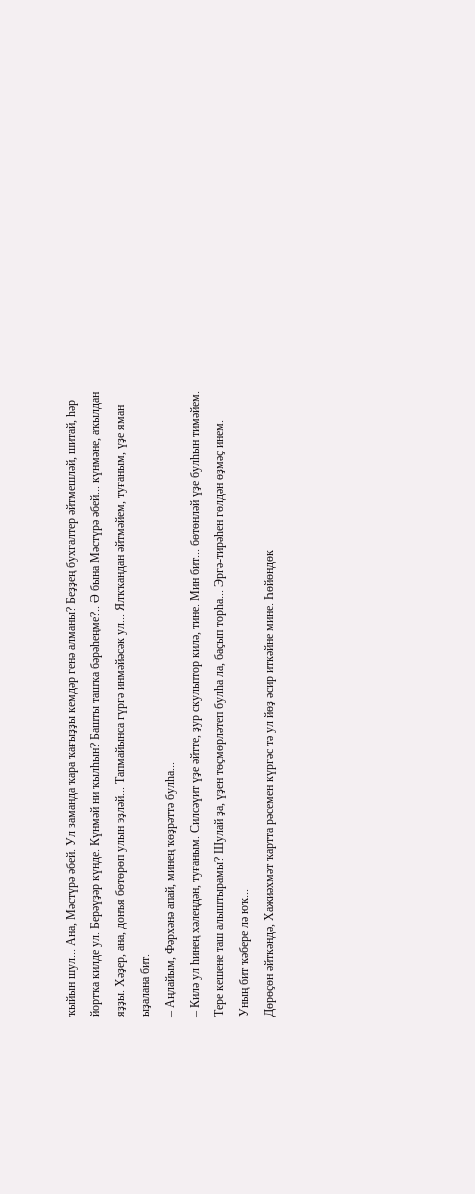ҡыйын шул... Ана, Мәстүрә әбей. Ул заманда ҡара ҡағыҙҙы кемдәр генә алманы? Беҙҙең бухгалтер әйтмешләй, шитай, һәр йортҡа килде ул. Берәүҙәр күнде. Күнмәй ни ҡылһын? Башты ташҡа бәрәһеңме?.. Ә бына Мәстүрә әбей... күнмәне, аҡылдан яҙҙы. Хәҙер, ана, донъя бөтөрөп улын эҙләй... Тапмайынса гүргә инмәйәсәк ул... Ялҡҡандан әйтмәйем, туғаным, үҙе яман ыҙалана бит.
– Аңлайым, Фәрхәнә апай, минең ҡөҙрәттә булһа...
– Килә ул һинең хәлеңдән, туғаным. Силсәүит үҙе әйтте, ҙур скульптор килә, тине. Мин бит... бөтөнләй үҙе булһын тимәйем. Тере кешене таш алыштырамы? Шулай ҙа, үҙен төҫмөрләтеп булһа ла, баҫып торһа... Эргә-тирәһен гөлдән өҙмәҫ инем. Уның бит ҡәбере лә юҡ...
Дөрөҫөн әйткәндә, Хажиәхмәт ҡартта рәсемен күргәс тә ул йөҙ әсир иткәйне мине. Һөйөндөк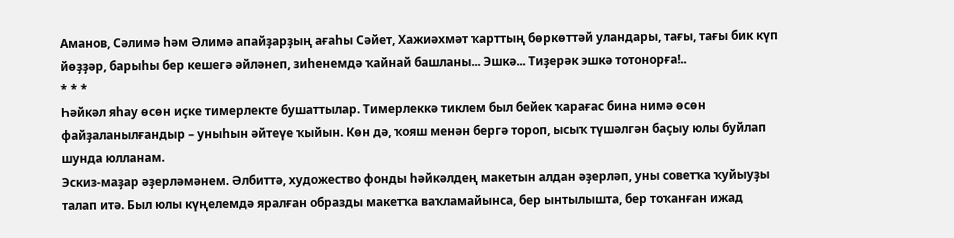Аманов, Сәлимә һәм Әлимә апайҙарҙың ағаһы Сәйет, Хажиәхмәт ҡарттың бөркөттәй уландары, тағы, тағы бик күп йөҙҙәр, барыһы бер кешегә әйләнеп, зиһенемдә ҡайнай башланы... Эшкә... Тиҙерәк эшкә тотонорға!..
* * *
Һәйкәл яһау өсөн иҫке тимерлекте бушаттылар. Тимерлеккә тиклем был бейек ҡарағас бина нимә өсөн файҙаланылғандыр – уныһын әйтеүе ҡыйын. Көн дә, ҡояш менән бергә тороп, ысыҡ түшәлгән баҫыу юлы буйлап шунда юлланам.
Эскиз-маҙар әҙерләмәнем. Әлбиттә, художество фонды һәйкәлдең макетын алдан әҙерләп, уны советҡа ҡуйыуҙы талап итә. Был юлы күңелемдә яралған образды макетҡа ваҡламайынса, бер ынтылышта, бер тоҡанған ижад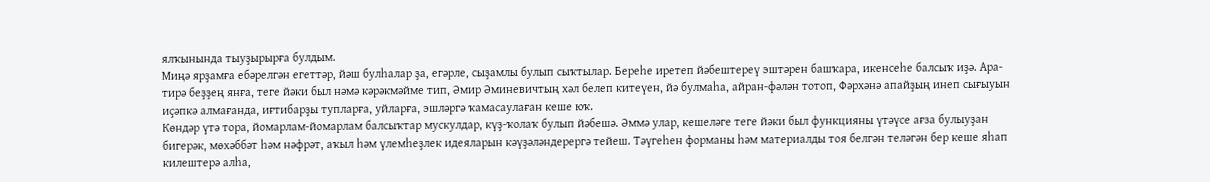ялҡынында тыуҙырырға булдым.
Миңә ярҙамға ебәрелгән егеттәр, йәш булһалар ҙа, егәрле, сыҙамлы булып сыҡтылар. Береһе иретеп йәбештереү эштәрен башҡара, икенсеһе балсыҡ иҙә. Ара-тирә беҙҙең янға, теге йәки был нәмә кәрәкмәйме тип, Әмир Әминевичтың хәл белеп китеүен, йә булмаһа, айран-фәлән тотоп, Фәрхәнә апайҙың инеп сығыуын иҫәпкә алмағанда, иғтибарҙы тупларға, уйларға, эшләргә ҡамасаулаған кеше юҡ.
Көндәр үтә тора, йомарлам-йомарлам балсыҡтар мускулдар, күҙ-ҡолаҡ булып йәбешә. Әммә улар, кешеләге теге йәки был функцияны үтәүсе ағза булыуҙан бигерәк, мөхәббәт һәм нәфрәт, аҡыл һәм үлемһеҙлек идеяларын кәүҙәләндерергә тейеш. Тәүгеһен форманы һәм материалды тоя белгән теләгән бер кеше яһап килештерә алһа,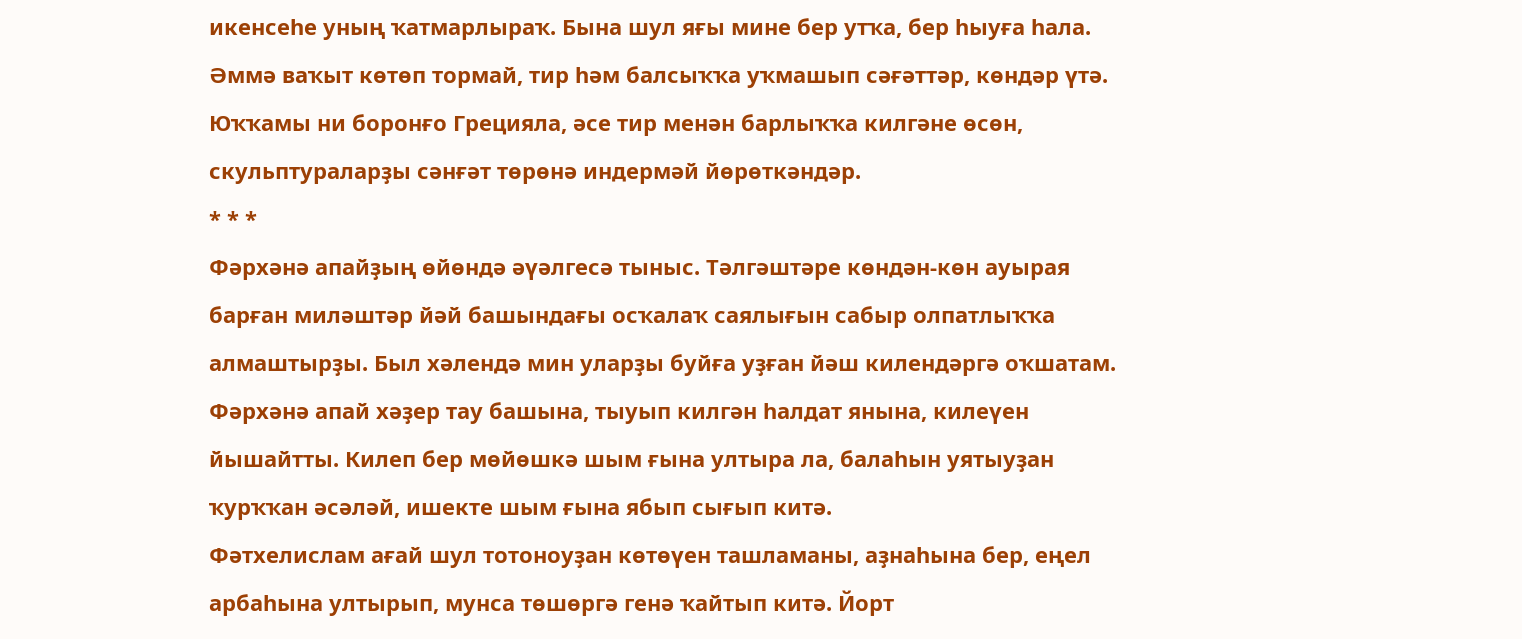икенсеһе уның ҡатмарлыраҡ. Бына шул яғы мине бер утҡа, бер һыуға һала. Әммә ваҡыт көтөп тормай, тир һәм балсыҡҡа уҡмашып сәғәттәр, көндәр үтә. Юҡҡамы ни боронғо Грецияла, әсе тир менән барлыҡҡа килгәне өсөн, скульптураларҙы сәнғәт төрөнә индермәй йөрөткәндәр.
* * *
Фәрхәнә апайҙың өйөндә әүәлгесә тыныс. Тәлгәштәре көндән-көн ауырая барған миләштәр йәй башындағы осҡалаҡ саялығын сабыр олпатлыҡҡа алмаштырҙы. Был хәлендә мин уларҙы буйға уҙған йәш килендәргә оҡшатам.
Фәрхәнә апай хәҙер тау башына, тыуып килгән һалдат янына, килеүен йышайтты. Килеп бер мөйөшкә шым ғына ултыра ла, балаһын уятыуҙан ҡурҡҡан әсәләй, ишекте шым ғына ябып сығып китә.
Фәтхелислам ағай шул тотоноуҙан көтөүен ташламаны, аҙнаһына бер, еңел арбаһына ултырып, мунса төшөргә генә ҡайтып китә. Йорт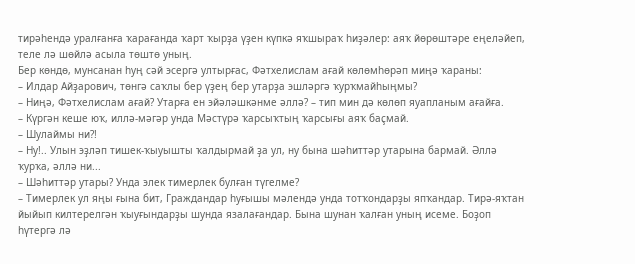тирәһендә уралғанға ҡарағанда ҡарт ҡырҙа үҙен күпкә яҡшыраҡ һиҙәлер: аяҡ йөрөштәре еңеләйеп, теле лә шөйлә асыла төштө уның.
Бер көндө, мунсанан һуң сәй эсергә ултырғас, Фәтхелислам ағай көлөмһөрәп миңә ҡараны:
– Илдар Айҙарович, төнгә саҡлы бер үҙең бер утарҙа эшләргә ҡурҡмайһыңмы?
– Ниңә, Фәтхелислам ағай? Утарға ен эйәләшкәнме әллә? – тип мин дә көлөп яуапланым ағайға.
– Күргән кеше юҡ, иллә-мәгәр унда Мәстүрә ҡарсыҡтың ҡарсығы аяҡ баҫмай.
– Шулаймы ни?!
– Ну!.. Улын эҙләп тишек-ҡыуышты ҡалдырмай ҙа ул, ну бына шәһиттәр утарына бармай. Әллә ҡурҡа, әллә ни...
– Шәһиттәр утары? Унда элек тимерлек булған түгелме?
– Тимерлек ул яңы ғына бит, Граждандар һуғышы мәлендә унда тотҡондарҙы япҡандар. Тирә-яҡтан йыйып килтерелгән ҡыуғындарҙы шунда язалағандар. Бына шунан ҡалған уның исеме. Боҙоп һүтергә лә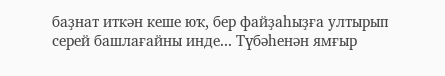баҙнат иткән кеше юҡ, бер файҙаһыҙға ултырып серей башлағайны инде... Түбәһенән ямғыр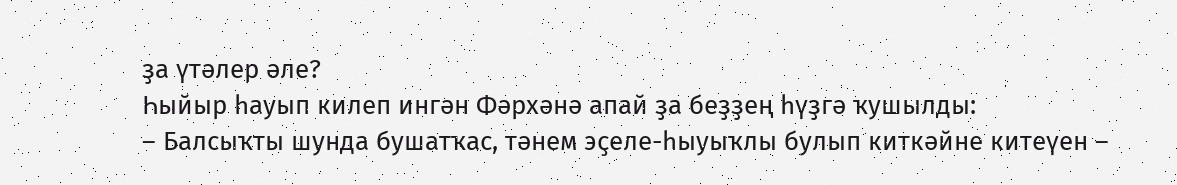ҙа үтәлер әле?
Һыйыр һауып килеп ингән Фәрхәнә апай ҙа беҙҙең һүҙгә ҡушылды:
– Балсыҡты шунда бушатҡас, тәнем эҫеле-һыуыҡлы булып киткәйне китеүен –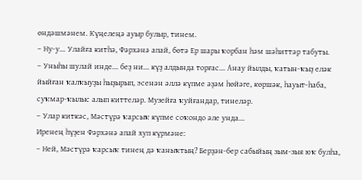өндәшмәнем. Күңелеңә ауыр булыр, тинем.
– Ну-у... Улайға китһә, Фәрхәнә апай, бөтә Ер шары ҡорбан һәм шәһиттәр табуты.
– Уныһы шулай инде... беҙ ни... күҙ алдында торғас... Анау йылды, ҡатын-ҡыҙ еләк йыйған ҡалҡыуҙы һыҙырып, эсенән әллә күпме әҙәм һөйәге, көршәк, һауыт-һаба, суҡмар-ҡылыс алып киттеләр. Музейға ҡуйғандар, тинеләр.
– Улар киткәс, Мәстүрә ҡарсыҡ күпме соҡондо әле унда...
Иренең һүҙен Фәрхәнә апай хуп күрмәне:
– Ней, Мәстүрә ҡарсыҡ тинең дә ҡаныҡтың? Берҙән-бер сабыйың зым-зыя юҡ булһа,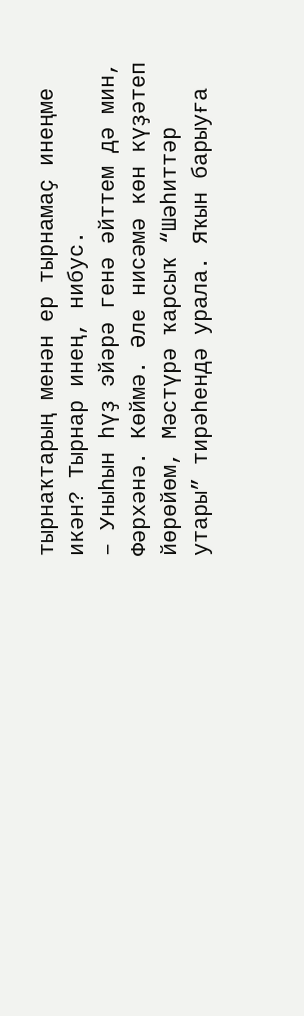тырнаҡтарың менән ер тырнамаҫ инеңме икән? Тырнар инең, нибус.
– Уныһын һүҙ эйәрә генә әйттем дә мин, Фәрхәнә. Көймә. Әле нисәмә көн күҙәтеп йөрөйөм, Мәстүрә ҡарсыҡ “Шәһиттәр утары” тирәһендә урала. Яҡын барыуға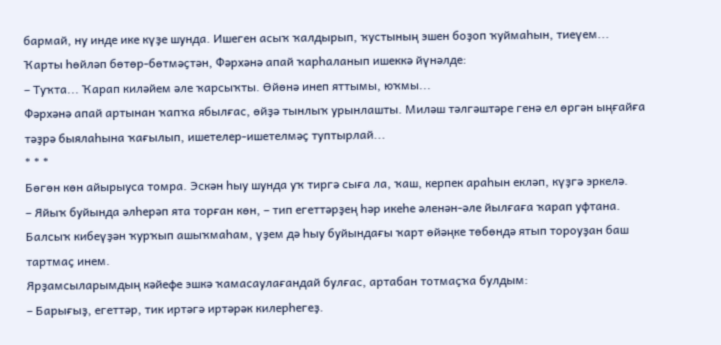бармай, ну инде ике күҙе шунда. Ишеген асыҡ ҡалдырып, ҡустының эшен боҙоп ҡуймаһын, тиеүем...
Ҡарты һөйләп бөтөр-бөтмәҫтән, Фәрхәнә апай ҡарһаланып ишеккә йүнәлде:
– Туҡта... Ҡарап киләйем әле ҡарсыҡты. Өйөнә инеп яттымы, юҡмы...
Фәрхәнә апай артынан ҡапҡа ябылғас, өйҙә тынлыҡ урынлашты. Миләш тәлгәштәре генә ел өргән ыңғайға тәҙрә быялаһына ҡағылып, ишетелер-ишетелмәҫ туптырлай...
* * *
Бөгөн көн айырыуса томра. Эскән һыу шунда уҡ тиргә сыға ла, ҡаш, керпек араһын екләп, күҙгә эркелә.
– Яйыҡ буйында әлһерәп ята торған көн, – тип егеттәрҙең һәр икеһе әленән-әле йылғаға ҡарап уфтана. Балсыҡ кибеүҙән ҡурҡып ашыҡмаһам, үҙем дә һыу буйындағы ҡарт өйәңке төбөндә ятып тороуҙан баш тартмаҫ инем.
Ярҙамсыларымдың кәйефе эшкә ҡамасаулағандай булғас, артабан тотмаҫҡа булдым:
– Барығыҙ, егеттәр, тик иртәгә иртәрәк килерһегеҙ.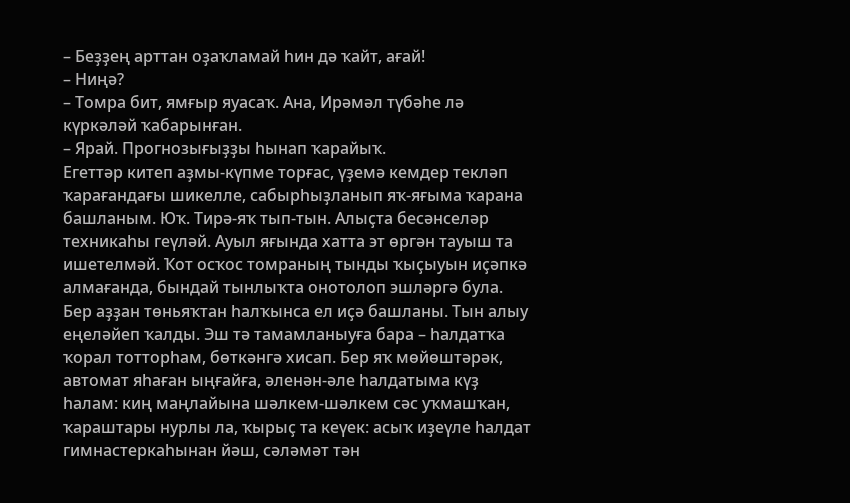– Беҙҙең арттан оҙаҡламай һин дә ҡайт, ағай!
– Ниңә?
– Томра бит, ямғыр яуасаҡ. Ана, Ирәмәл түбәһе лә күркәләй ҡабарынған.
– Ярай. Прогнозығыҙҙы һынап ҡарайыҡ.
Егеттәр китеп аҙмы-күпме торғас, үҙемә кемдер текләп ҡарағандағы шикелле, сабырһыҙланып яҡ-яғыма ҡарана башланым. Юҡ. Тирә-яҡ тып-тын. Алыҫта бесәнселәр техникаһы геүләй. Ауыл яғында хатта эт өргән тауыш та ишетелмәй. Ҡот осҡос томраның тынды ҡыҫыуын иҫәпкә алмағанда, бындай тынлыҡта онотолоп эшләргә була.
Бер аҙҙан төньяҡтан һалҡынса ел иҫә башланы. Тын алыу еңеләйеп ҡалды. Эш тә тамамланыуға бара – һалдатҡа ҡорал тотторһам, бөткәнгә хисап. Бер яҡ мөйөштәрәк, автомат яһаған ыңғайға, әленән-әле һалдатыма күҙ һалам: киң маңлайына шәлкем-шәлкем сәс уҡмашҡан, ҡараштары нурлы ла, ҡырыҫ та кеүек: асыҡ иҙеүле һалдат гимнастеркаһынан йәш, сәләмәт тән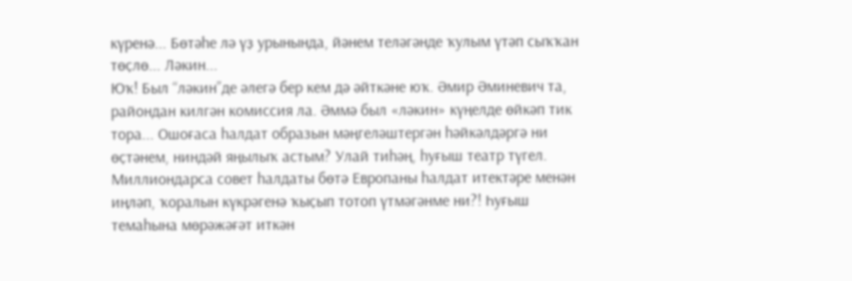күренә... Бөтәһе лә үҙ урынында, йәнем теләгәнде ҡулым үтәп сыҡҡан төҫлө... Ләкин...
Юҡ! Был “ләкин”де әлегә бер кем дә әйткәне юҡ. Әмир Әминевич та, райондан килгән комиссия ла. Әммә был «ләкин» күңелде өйкәп тик тора... Ошоғаса һалдат образын мәңгеләштергән һәйкәлдәргә ни өҫтәнем, ниндәй яңылыҡ астым? Улай тиһәң, һуғыш театр түгел. Миллиондарса совет һалдаты бөтә Европаны һалдат итектәре менән иңләп, ҡоралын күкрәгенә ҡыҫып тотоп үтмәгәнме ни?! Һуғыш темаһына мөрәжәғәт иткән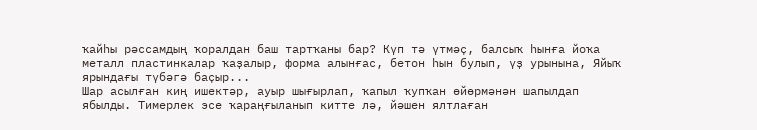ҡайһы рәссамдың ҡоралдан баш тартҡаны бар? Күп тә үтмәҫ, балсыҡ һынға йоҡа металл пластинкалар ҡаҙалыр, форма алынғас, бетон һын булып, үҙ урынына, Яйыҡ ярындағы түбәгә баҫыр...
Шар асылған киң ишектәр, ауыр шығырлап, ҡапыл ҡупҡан өйөрмәнән шапылдап ябылды. Тимерлек эсе ҡараңғыланып китте лә, йәшен ялтлаған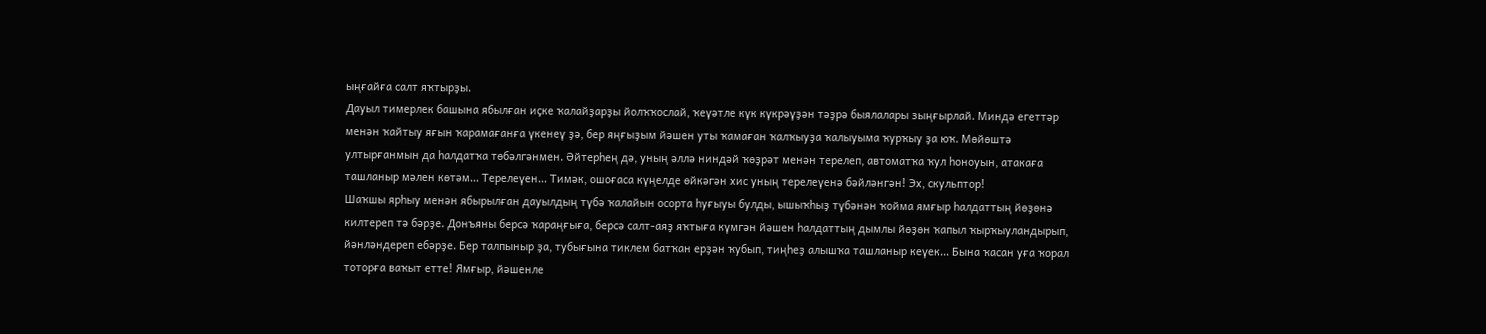ыңғайға салт яҡтырҙы.
Дауыл тимерлек башына ябылған иҫке ҡалайҙарҙы йолҡҡослай, ҡеүәтле күк күкрәүҙән тәҙрә быялалары зыңғырлай. Миндә егеттәр менән ҡайтыу яғын ҡарамағанға үкенеү ҙә, бер яңғыҙым йәшен уты ҡамаған ҡалҡыуҙа ҡалыуыма ҡурҡыу ҙа юҡ. Мөйөштә ултырғанмын да һалдатҡа төбәлгәнмен. Әйтерһең дә, уның әллә ниндәй ҡөҙрәт менән терелеп, автоматҡа ҡул һоноуын, атакаға ташланыр мәлен көтәм... Терелеүен... Тимәк, ошоғаса күңелде өйкәгән хис уның терелеүенә бәйләнгән! Эх, скульптор!
Шаҡшы ярһыу менән ябырылған дауылдың түбә ҡалайын осорта һуғыуы булды, ышыҡһыҙ түбәнән ҡойма ямғыр һалдаттың йөҙөнә килтереп тә бәрҙе. Донъяны берсә ҡараңғыға, берсә салт-аяҙ яҡтыға күмгән йәшен һалдаттың дымлы йөҙөн ҡапыл ҡырҡыуландырып, йәнләндереп ебәрҙе. Бер талпыныр ҙа, тубығына тиклем батҡан ерҙән ҡубып, тиңһеҙ алышҡа ташланыр кеүек... Бына ҡасан уға ҡорал тоторға ваҡыт етте! Ямғыр, йәшенле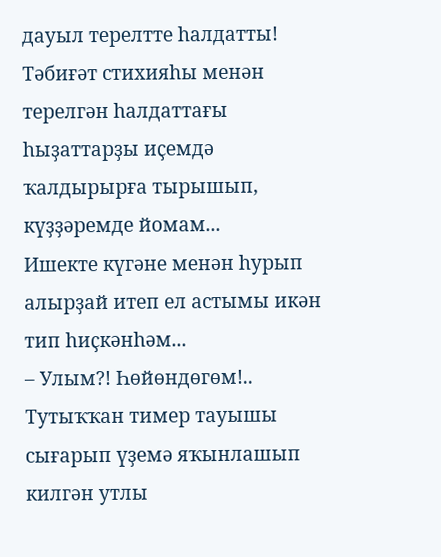дауыл терелтте һалдатты! Тәбиғәт стихияһы менән терелгән һалдаттағы һыҙаттарҙы иҫемдә ҡалдырырға тырышып, күҙҙәремде йомам...
Ишекте күгәне менән һурып алырҙай итеп ел астымы икән тип һиҫкәнһәм...
– Улым?! Һөйөндөгөм!..
Тутыҡҡан тимер тауышы сығарып үҙемә яҡынлашып килгән утлы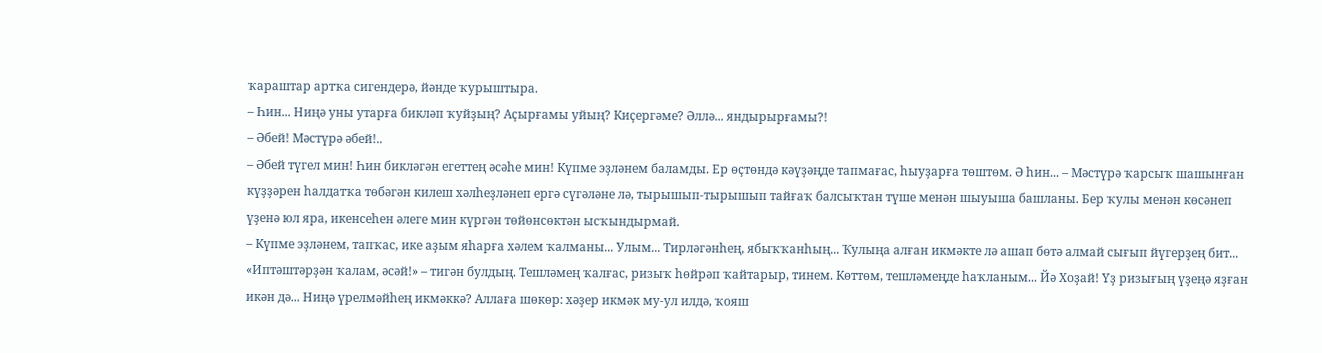ҡараштар артҡа сигендерә, йәнде ҡурыштыра.
– Һин... Ниңә уны утарға бикләп ҡуйҙың? Аҫырғамы уйың? Киҫергәме? Әллә... яндырырғамы?!
– Әбей! Мәстүрә әбей!..
– Әбей түгел мин! Һин бикләгән егеттең әсәһе мин! Күпме эҙләнем баламды. Ер өҫтөндә кәүҙәңде тапмағас, һыуҙарға төштөм. Ә һин... – Мәстүрә ҡарсыҡ шашынған күҙҙәрен һалдатҡа төбәгән килеш хәлһеҙләнеп ергә сүгәләне лә, тырышып-тырышып тайғаҡ балсыҡтан түше менән шыуыша башланы. Бер ҡулы менән көсәнеп үҙенә юл яра, икенсеһен әлеге мин күргән төйөнсөктән ысҡындырмай.
– Күпме эҙләнем, тапҡас, ике аҙым яһарға хәлем ҡалманы... Улым... Тирләгәнһең, ябыҡҡанһың... Ҡулыңа алған икмәкте лә ашап бөтә алмай сығып йүгерҙең бит... «Иптәштәрҙән ҡалам, әсәй!» – тигән булдың. Тешләмең ҡалғас, ризыҡ һөйрәп ҡайтарыр, тинем. Көттөм, тешләмеңде һаҡланым... Йә Хоҙай! Үҙ ризығың үҙеңә яҙған икән дә... Ниңә үрелмәйһең икмәккә? Аллаға шөкөр: хәҙер икмәк му-ул илдә, ҡояш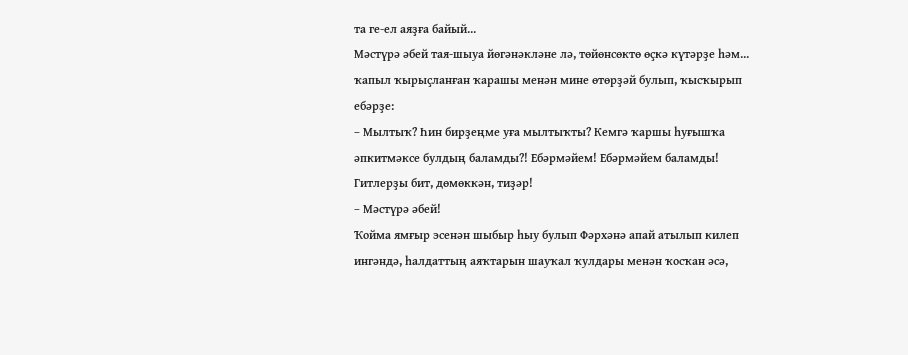та ге-ел аяҙға байый...
Мәстүрә әбей тая-шыуа йөгәнәкләне лә, төйөнсөктө өҫкә күтәрҙе һәм... ҡапыл ҡырыҫланған ҡарашы менән мине өтөрҙәй булып, ҡысҡырып ебәрҙе:
– Мылтыҡ? Һин бирҙеңме уға мылтыҡты? Кемгә ҡаршы һуғышҡа әпкитмәксе булдың баламды?! Ебәрмәйем! Ебәрмәйем баламды! Гитлерҙы бит, дөмөккән, тиҙәр!
– Мәстүрә әбей!
Ҡойма ямғыр эсенән шыбыр һыу булып Фәрхәнә апай атылып килеп ингәндә, һалдаттың аяҡтарын шауҡал ҡулдары менән ҡосҡан әсә,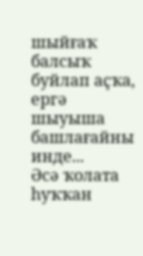шыйғаҡ балсыҡ буйлап аҫҡа, ергә шыуыша башлағайны инде...
Әсә ҡолата һуҡҡан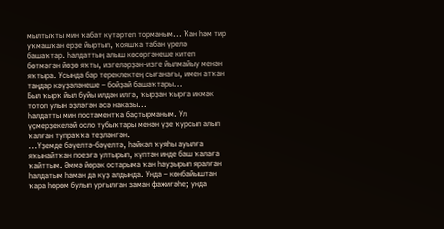мылтыҡты мин ҡабат күтәртеп торманым... Ҡан һәм тир уҡмашҡан ерҙе йыртып, ҡояшҡа табан үрелә башаҡтар. Һалдаттың алыш көсөргәнеше китеп бөтмәгән йөҙө яҡты, изгеләрҙән-изге йылмайыу менән яҡтыра. Усында бар тереклектең сығанағы, имен атҡан таңдар кәүҙәләнеше – бойҙай башаҡтары...
Был ҡырҡ йыл буйы илдән илгә, ҡырҙан ҡырға икмәк тотоп улын эҙләгән әсә наказы...
Һалдатты мин постаментҡа баҫтырманым. Ул үҫмерҙекеләй осло тубыҡтары менән үҙе ҡурсып алып ҡалған тупраҡҡа теҙләнгән.
...Үҙемде бәүелтә-бәүелтә, һәйкәл ҡуяһы ауылға яҡынайтҡан поезға ултырып, күптән инде баш ҡалаға ҡайттым. Әммә йөрәк остарыма ҡан һауҙырып яралған һалдатым һаман да күҙ алдында. Унда – көнбайыштан ҡара һөрөм булып урғылған заман фажиғәһе; унда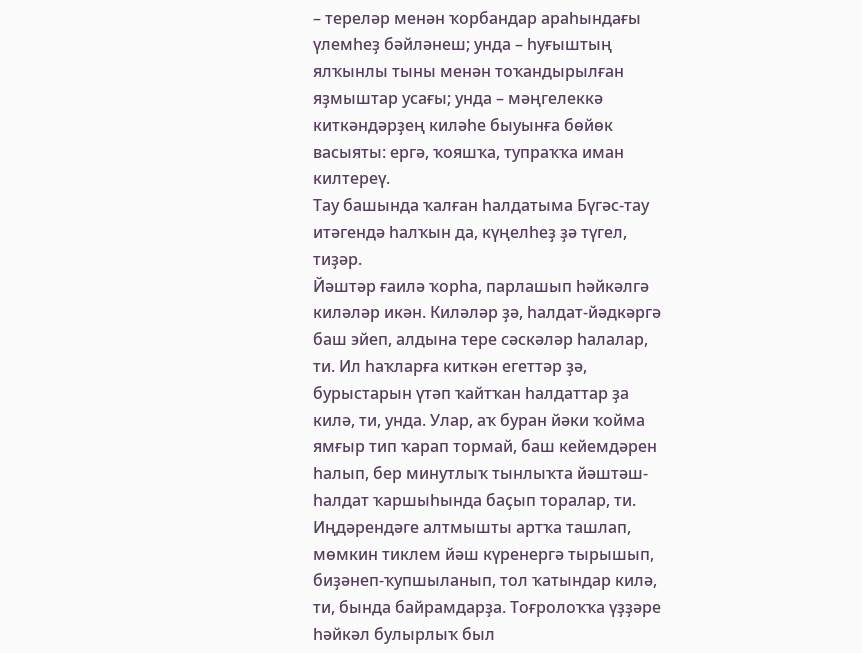– тереләр менән ҡорбандар араһындағы үлемһеҙ бәйләнеш; унда – һуғыштың ялҡынлы тыны менән тоҡандырылған яҙмыштар усағы; унда – мәңгелеккә киткәндәрҙең киләһе быуынға бөйөк васыяты: ергә, ҡояшҡа, тупраҡҡа иман килтереү.
Тау башында ҡалған һалдатыма Бүгәс-тау итәгендә һалҡын да, күңелһеҙ ҙә түгел, тиҙәр.
Йәштәр ғаилә ҡорһа, парлашып һәйкәлгә киләләр икән. Киләләр ҙә, һалдат-йәдкәргә баш эйеп, алдына тере сәскәләр һалалар, ти. Ил һаҡларға киткән егеттәр ҙә, бурыстарын үтәп ҡайтҡан һалдаттар ҙа килә, ти, унда. Улар, аҡ буран йәки ҡойма ямғыр тип ҡарап тормай, баш кейемдәрен һалып, бер минутлыҡ тынлыҡта йәштәш-һалдат ҡаршыһында баҫып торалар, ти.
Иңдәрендәге алтмышты артҡа ташлап, мөмкин тиклем йәш күренергә тырышып, биҙәнеп-ҡупшыланып, тол ҡатындар килә, ти, бында байрамдарҙа. Тоғролоҡҡа үҙҙәре һәйкәл булырлыҡ был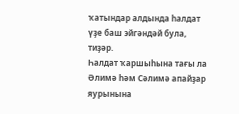ҡатындар алдында һалдат үҙе баш эйгәндәй була, тиҙәр.
Һалдат ҡаршыһына тағы ла Әлимә һәм Сәлимә апайҙар яурынына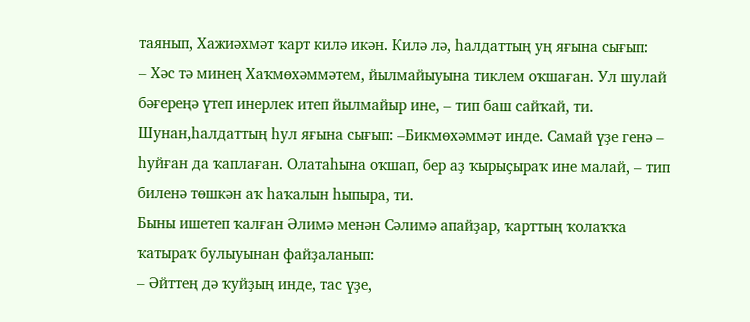таянып, Хажиәхмәт ҡарт килә икән. Килә лә, һалдаттың уң яғына сығып:
– Хәс тә минең Хаҡмөхәммәтем, йылмайыуына тиклем оҡшаған. Ул шулай бәғереңә үтеп инерлек итеп йылмайыр ине, – тип баш сайҡай, ти. Шунан,һалдаттың һул яғына сығып: –Бикмөхәммәт инде. Самай үҙе генә – һуйған да ҡаплаған. Олатаһына оҡшап, бер аҙ ҡырыҫыраҡ ине малай, – тип биленә төшкән аҡ һаҡалын һыпыра, ти.
Быны ишетеп ҡалған Әлимә менән Сәлимә апайҙар, ҡарттың ҡолаҡҡа ҡатыраҡ булыуынан файҙаланып:
– Әйттең дә ҡуйҙың инде, тас үҙе,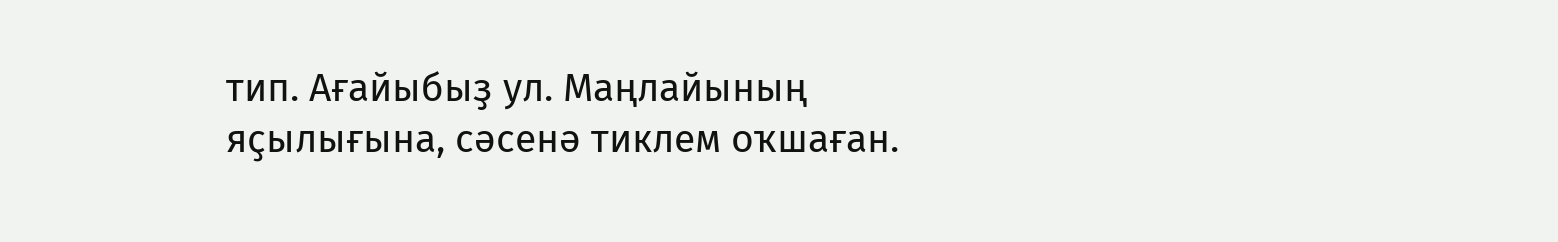тип. Ағайыбыҙ ул. Маңлайының яҫылығына, сәсенә тиклем оҡшаған.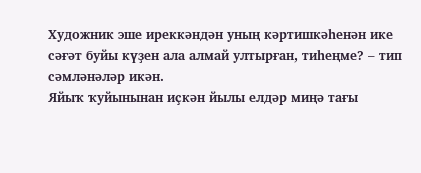Художник эше иреккәндән уның кәртишкәһенән ике сәғәт буйы күҙен ала алмай ултырған, тиһеңме? – тип сәмләнәләр икән.
Яйыҡ ҡуйынынан иҫкән йылы елдәр миңә тағы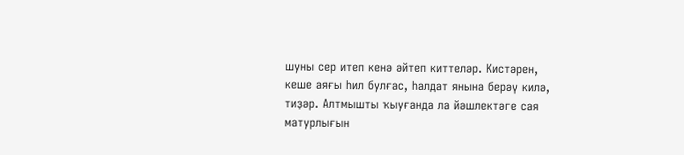шуны сер итеп кенә әйтеп киттеләр. Кистәрен, кеше аяғы һил булғас, һалдат янына берәү килә, тиҙәр. Алтмышты ҡыуғанда ла йәшлектәге сая матурлығын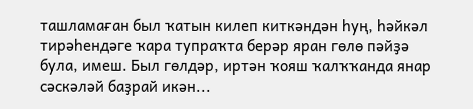ташламаған был ҡатын килеп киткәндән һуң, һәйкәл тирәһендәге ҡара тупраҡта берәр яран гөлө пәйҙә була, имеш. Был гөлдәр, иртән ҡояш ҡалҡҡанда янар сәскәләй баҙрай икән...